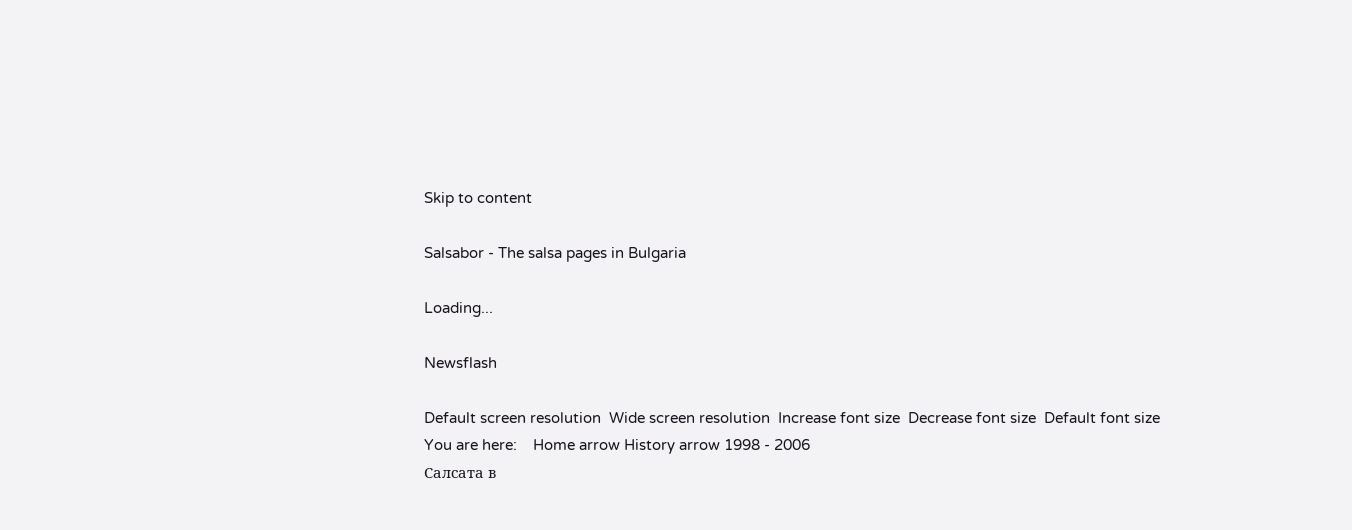Skip to content

Salsabor - The salsa pages in Bulgaria

Loading...

Newsflash

Default screen resolution  Wide screen resolution  Increase font size  Decrease font size  Default font size
You are here:    Home arrow History arrow 1998 - 2006
Салсата в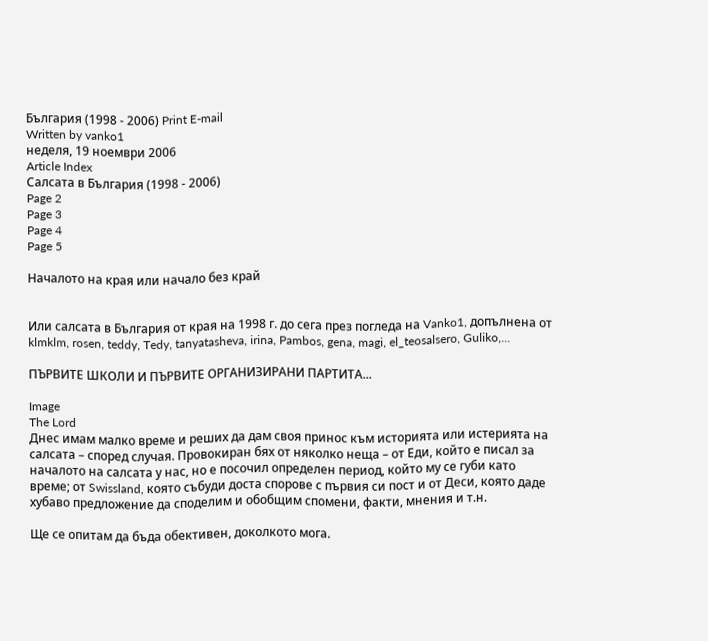България (1998 - 2006) Print E-mail
Written by vanko1
неделя, 19 ноември 2006
Article Index
Салсата в България (1998 - 2006)
Page 2
Page 3
Page 4
Page 5

Началото на края или начало без край


Или салсата в България от края на 1998 г. до сега през погледа на Vanko1, допълнена от klmklm, rosen, teddy, Tedy, tanyatasheva, irina, Pambos, gena, magi, el_teosalsero, Guliko,...

ПЪРВИТЕ ШКОЛИ И ПЪРВИТЕ ОРГАНИЗИРАНИ ПАРТИТА...

Image
The Lord
Днес имам малко време и реших да дам своя принос към историята или истерията на салсата – според случая. Провокиран бях от няколко неща – от Еди, който е писал за началото на салсата у нас, но е посочил определен период, който му се губи като време; от Swissland, която събуди доста спорове с първия си пост и от Деси, която даде хубаво предложение да споделим и обобщим спомени, факти, мнения и т.н.

Ще се опитам да бъда обективен, доколкото мога.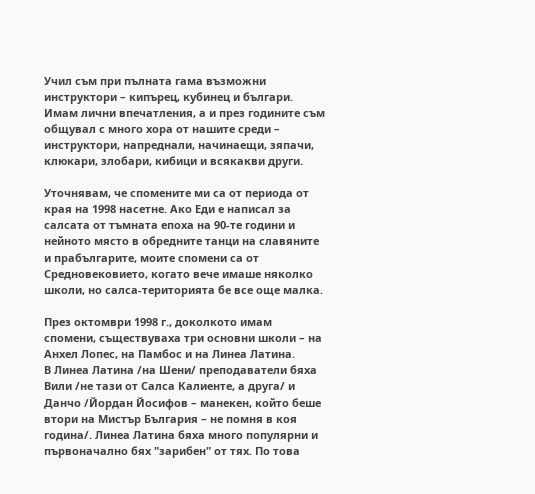Учил съм при пълната гама възможни инструктори – кипърец, кубинец и българи. Имам лични впечатления, а и през годините съм общувал с много хора от нашите среди – инструктори, напреднали, начинаещи, зяпачи, клюкари, злобари, кибици и всякакви други.

Уточнявам, че спомените ми са от периода от края на 1998 насетне. Ако Еди е написал за салсата от тъмната епоха на 90-те години и нейното място в обредните танци на славяните и прабългарите, моите спомени са от Средновековието, когато вече имаше няколко школи, но салса-територията бе все още малка.

През октомври 1998 г., доколкото имам спомени, съществуваха три основни школи – на Анхел Лопес, на Памбос и на Линеа Латина.
В Линеа Латина /на Шени/ преподаватели бяха Вили /не тази от Салса Калиенте, а друга/ и Данчо /Йордан Йосифов – манекен, който беше втори на Мистър България – не помня в коя година/. Линеа Латина бяха много популярни и първоначално бях "зарибен" от тях. По това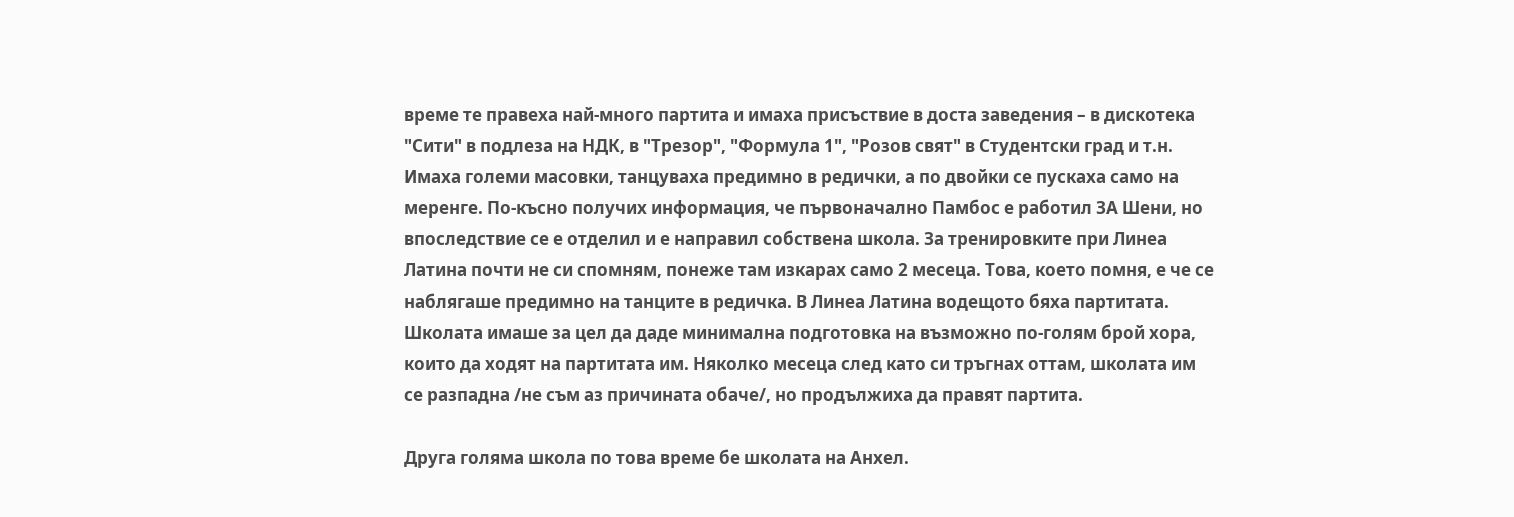време те правеха най-много партита и имаха присъствие в доста заведения – в дискотека "Сити" в подлеза на НДК, в "Трезор", "Формула 1", "Розов свят" в Студентски град и т.н. Имаха големи масовки, танцуваха предимно в редички, а по двойки се пускаха само на меренге. По-късно получих информация, че първоначално Памбос е работил ЗА Шени, но впоследствие се е отделил и е направил собствена школа. За тренировките при Линеа Латина почти не си спомням, понеже там изкарах само 2 месеца. Това, което помня, е че се наблягаше предимно на танците в редичка. В Линеа Латина водещото бяха партитата. Школата имаше за цел да даде минимална подготовка на възможно по-голям брой хора, които да ходят на партитата им. Няколко месеца след като си тръгнах оттам, школата им се разпадна /не съм аз причината обаче/, но продължиха да правят партита.

Друга голяма школа по това време бе школата на Анхел.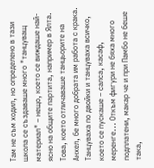Там не съм ходил, но определено в тази школа се създаваше много "танцуващ материал" – нещо, което се виждаше най-ясно на общите партита, например в Ялта. Това, което отличаваше танцьорите на Анхел, бе много добрата им работа с крака. Танцуваха по двойки и танцуваха всичко, което се пускаше – салса, касаф, меренге... Откъм фигури не бяха много подплатени, макар че и при Памбо не беше така,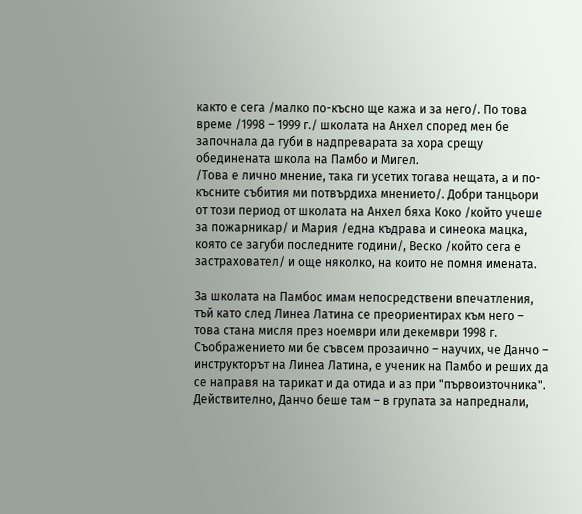както е сега /малко по-късно ще кажа и за него/. По това време /1998 – 1999 г./ школата на Анхел според мен бе започнала да губи в надпреварата за хора срещу обединената школа на Памбо и Мигел.
/Това е лично мнение, така ги усетих тогава нещата, а и по-късните събития ми потвърдиха мнението/. Добри танцьори от този период от школата на Анхел бяха Коко /който учеше за пожарникар/ и Мария /една къдрава и синеока мацка, която се загуби последните години/, Веско /който сега е застраховател/ и още няколко, на които не помня имената.

За школата на Памбос имам непосредствени впечатления, тъй като след Линеа Латина се преориентирах към него – това стана мисля през ноември или декември 1998 г. Съображението ми бе съвсем прозаично – научих, че Данчо – инструкторът на Линеа Латина, е ученик на Памбо и реших да се направя на тарикат и да отида и аз при "първоизточника". Действително, Данчо беше там – в групата за напреднали,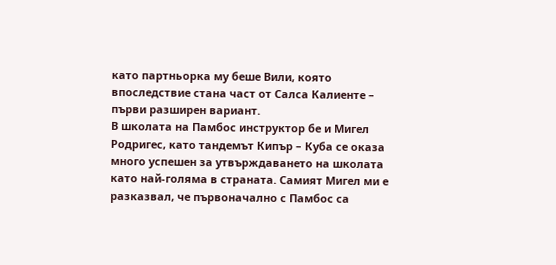като партньорка му беше Вили, която впоследствие стана част от Салса Калиенте – първи разширен вариант.
В школата на Памбос инструктор бе и Мигел Родригес, като тандемът Кипър – Куба се оказа много успешен за утвърждаването на школата като най-голяма в страната. Самият Мигел ми е разказвал, че първоначално с Памбос са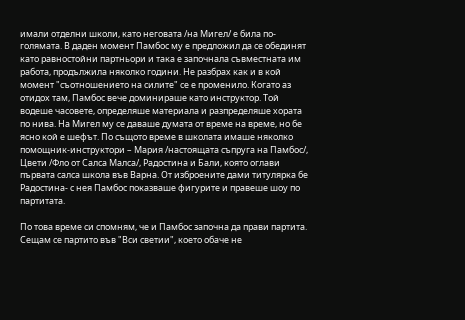имали отделни школи, като неговата /на Мигел/ е била по-голямата. В даден момент Памбос му е предложил да се обединят като равностойни партньори и така е започнала съвместната им работа, продължила няколко години. Не разбрах как и в кой момент "съотношението на силите" се е променило. Когато аз отидох там, Памбос вече доминираше като инструктор. Той водеше часовете, определяше материала и разпределяше хората по нива. На Мигел му се даваше думата от време на време, но бе ясно кой е шефът. По същото време в школата имаше няколко помощник-инструктори – Мария /настоящата съпруга на Памбос/, Цвети /Фло от Салса Малса/, Радостина и Бали, която оглави първата салса школа във Варна. От изброените дами титулярка бе Радостина- с нея Памбос показваше фигурите и правеше шоу по партитата.

По това време си спомням, че и Памбос започна да прави партита. Сещам се партито във "Вси светии", което обаче не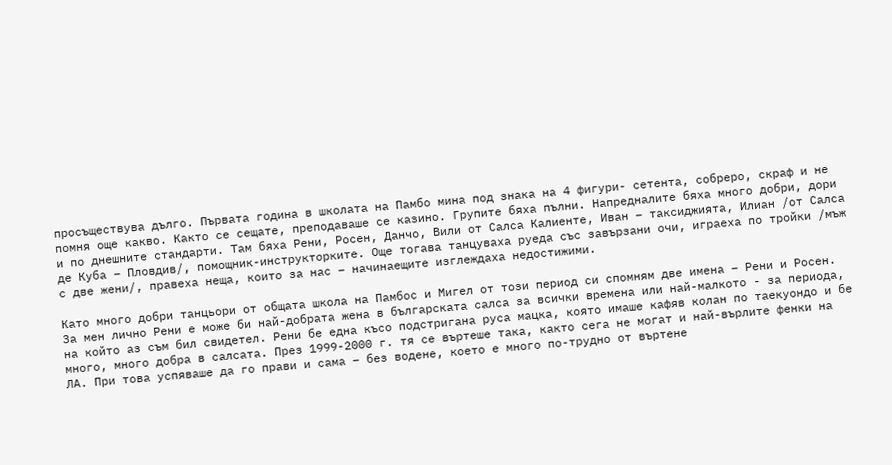просъществува дълго. Първата година в школата на Памбо мина под знака на 4 фигури- сетента, собреро, скраф и не помня още какво. Както се сещате, преподаваше се казино. Групите бяха пълни. Напредналите бяха много добри, дори и по днешните стандарти. Там бяха Рени, Росен, Данчо, Вили от Салса Калиенте, Иван – таксиджията, Илиан /от Салса де Куба – Пловдив/, помощник-инструкторките. Още тогава танцуваха руеда със завързани очи, играеха по тройки /мъж с две жени/, правеха неща, които за нас – начинаещите изглеждаха недостижими.

Като много добри танцьори от общата школа на Памбос и Мигел от този период си спомням две имена – Рени и Росен. За мен лично Рени е може би най-добрата жена в българската салса за всички времена или най-малкото - за периода, на който аз съм бил свидетел. Рени бе една късо подстригана руса мацка, която имаше кафяв колан по таекуондо и бе много, много добра в салсата. През 1999-2000 г. тя се въртеше така, както сега не могат и най-върлите фенки на ЛА. При това успяваше да го прави и сама – без водене, което е много по-трудно от въртене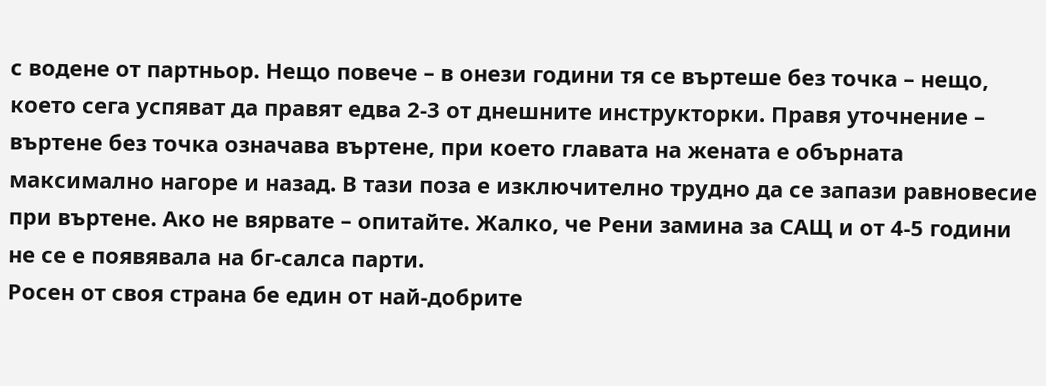с водене от партньор. Нещо повече – в онези години тя се въртеше без точка – нещо, което сега успяват да правят едва 2-3 от днешните инструкторки. Правя уточнение – въртене без точка означава въртене, при което главата на жената е обърната максимално нагоре и назад. В тази поза е изключително трудно да се запази равновесие при въртене. Ако не вярвате – опитайте. Жалко, че Рени замина за САЩ и от 4-5 години не се е появявала на бг-салса парти.
Росен от своя страна бе един от най-добрите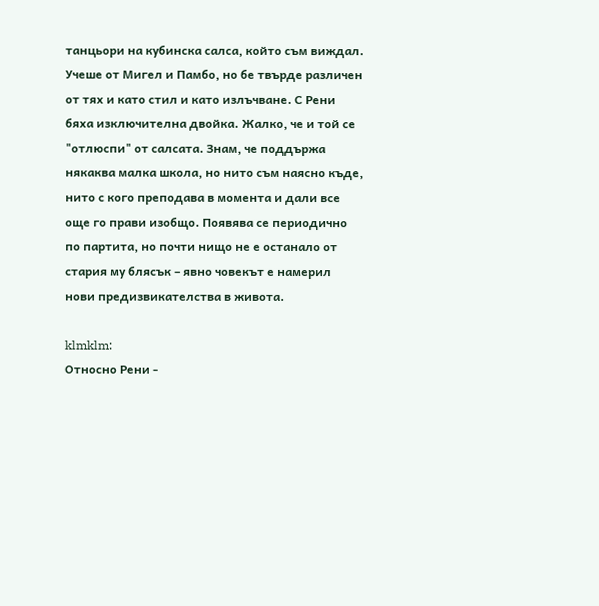танцьори на кубинска салса, който съм виждал. Учеше от Мигел и Памбо, но бе твърде различен от тях и като стил и като излъчване. С Рени бяха изключителна двойка. Жалко, че и той се "отлюспи" от салсата. Знам, че поддържа някаква малка школа, но нито съм наясно къде, нито с кого преподава в момента и дали все още го прави изобщо. Появява се периодично по партита, но почти нищо не е останало от стария му блясък – явно човекът е намерил нови предизвикателства в живота.

klmklm:
Относно Рени -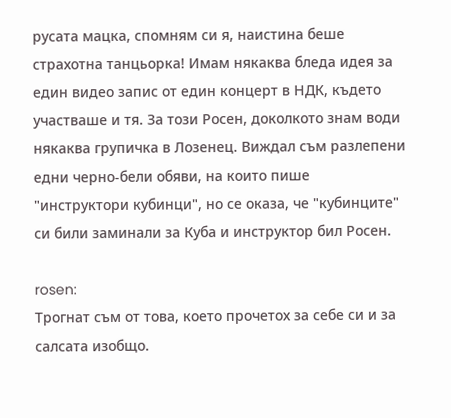русата мацка, спомням си я, наистина беше страхотна танцьорка! Имам някаква бледа идея за един видео запис от един концерт в НДК, където участваше и тя. За този Росен, доколкото знам води някаква групичка в Лозенец. Виждал съм разлепени едни черно-бели обяви, на които пише "инструктори кубинци", но се оказа, че "кубинците" си били заминали за Куба и инструктор бил Росен.

rosen:
Трогнат съм от това, което прочетох за себе си и за салсата изобщо.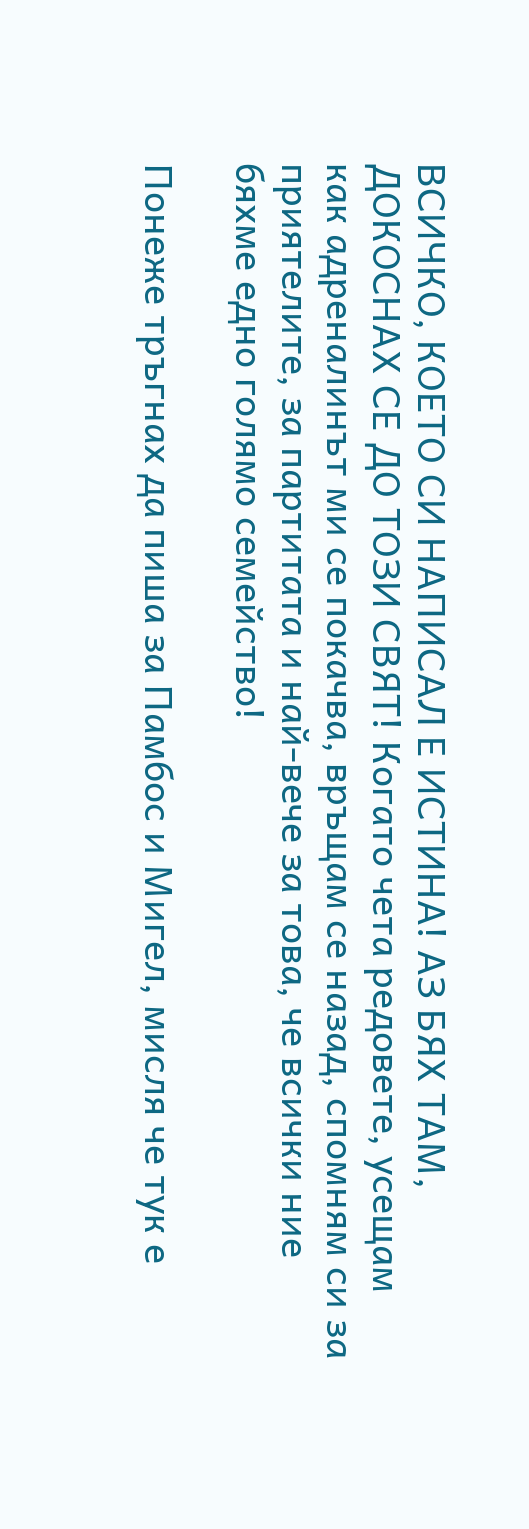ВСИЧКО, КОЕТО СИ НАПИСАЛ Е ИСТИНА! АЗ БЯХ ТАМ, ДОКОСНАХ СЕ ДО ТОЗИ СВЯТ! Когато чета редовете, усещам как адреналинът ми се покачва, връщам се назад, спомням си за приятелите, за партитата и най-вече за това, че всички ние бяхме едно голямо семейство!

Понеже тръгнах да пиша за Памбос и Мигел, мисля че тук е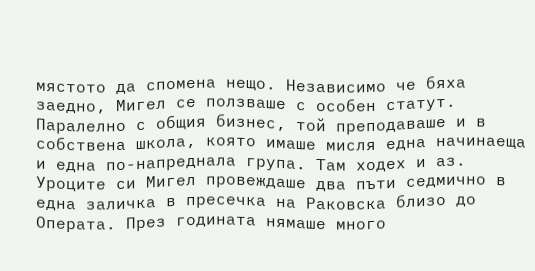мястото да спомена нещо. Независимо че бяха заедно, Мигел се ползваше с особен статут. Паралелно с общия бизнес, той преподаваше и в собствена школа, която имаше мисля една начинаеща и една по-напреднала група. Там ходех и аз. Уроците си Мигел провеждаше два пъти седмично в една заличка в пресечка на Раковска близо до Операта. През годината нямаше много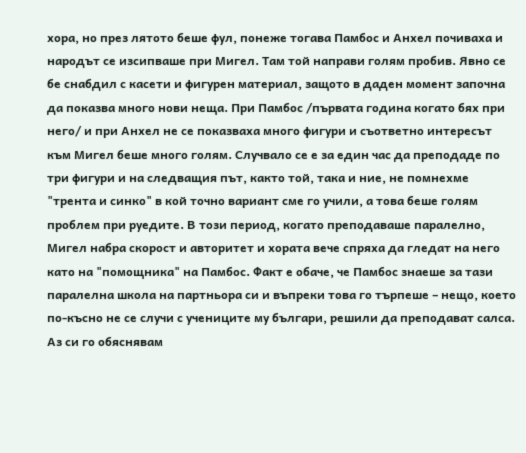хора, но през лятото беше фул, понеже тогава Памбос и Анхел почиваха и народът се изсипваше при Мигел. Там той направи голям пробив. Явно се бе снабдил с касети и фигурен материал, защото в даден момент започна да показва много нови неща. При Памбос /първата година когато бях при него/ и при Анхел не се показваха много фигури и съответно интересът към Мигел беше много голям. Случвало се е за един час да преподаде по три фигури и на следващия път, както той, така и ние, не помнехме "трента и синко" в кой точно вариант сме го учили, а това беше голям проблем при руедите. В този период, когато преподаваше паралелно, Мигел набра скорост и авторитет и хората вече спряха да гледат на него като на "помощника" на Памбос. Факт е обаче, че Памбос знаеше за тази паралелна школа на партньора си и въпреки това го търпеше – нещо, което по-късно не се случи с учениците му българи, решили да преподават салса. Аз си го обяснявам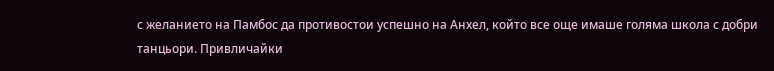с желанието на Памбос да противостои успешно на Анхел, който все още имаше голяма школа с добри танцьори. Привличайки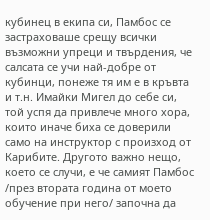кубинец в екипа си, Памбос се застраховаше срещу всички възможни упреци и твърдения, че салсата се учи най-добре от кубинци, понеже тя им е в кръвта и т.н. Имайки Мигел до себе си, той успя да привлече много хора, които иначе биха се доверили само на инструктор с произход от Карибите. Другото важно нещо, което се случи, е че самият Памбос /през втората година от моето обучение при него/ започна да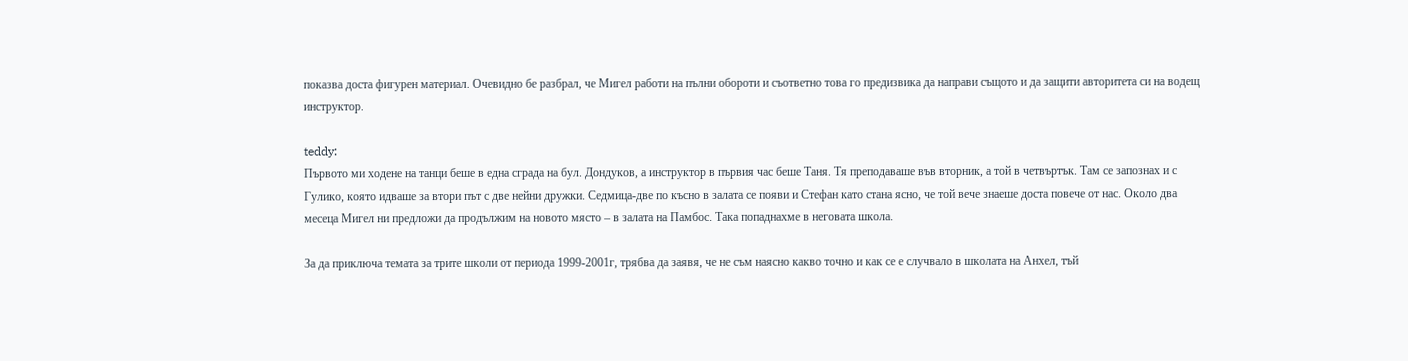показва доста фигурен материал. Очевидно бе разбрал, че Мигел работи на пълни обороти и съответно това го предизвика да направи същото и да защити авторитета си на водещ инструктор.

teddy:
Първото ми ходене на танци беше в една сграда на бул. Дондуков, а инструктор в първия час беше Таня. Тя преподаваше във вторник, а той в четвъртък. Там се запознах и с Гулико, която идваше за втори път с две нейни дружки. Седмица-две по късно в залата се появи и Стефан като стана ясно, че той вече знаеше доста повече от нас. Около два месеца Мигел ни предложи да продължим на новото място – в залата на Памбос. Така попаднахме в неговата школа.

За да приключа темата за трите школи от периода 1999-2001г, трябва да заявя, че не съм наясно какво точно и как се е случвало в школата на Анхел, тъй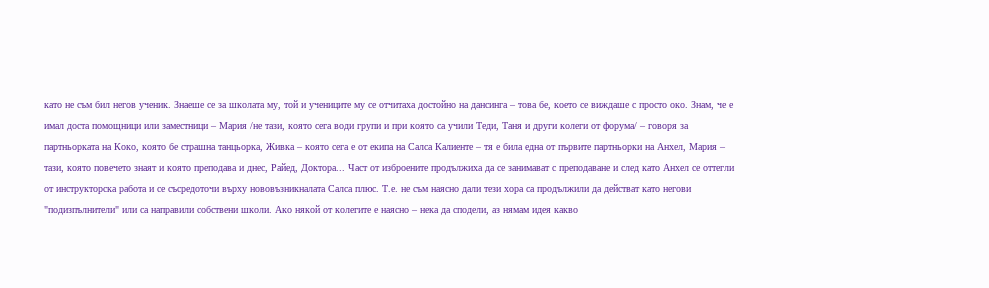като не съм бил негов ученик. Знаеше се за школата му, той и учениците му се отчитаха достойно на дансинга – това бе, което се виждаше с просто око. Знам, че е имал доста помощници или заместници – Мария /не тази, която сега води групи и при която са учили Теди, Таня и други колеги от форума/ – говоря за партньорката на Коко, която бе страшна танцьорка, Живка – която сега е от екипа на Салса Калиенте – тя е била една от първите партньорки на Анхел, Мария – тази, която повечето знаят и която преподава и днес, Райед, Доктора... Част от изброените продължиха да се занимават с преподаване и след като Анхел се оттегли от инструкторска работа и се съсредоточи върху нововъзникналата Салса плюс. Т.е. не съм наясно дали тези хора са продължили да действат като негови "подизпълнители" или са направили собствени школи. Ако някой от колегите е наясно – нека да сподели, аз нямам идея какво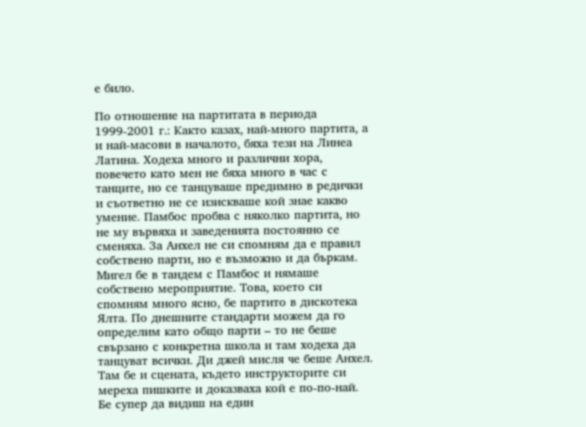е било.

По отношение на партитата в периода 1999-2001 г.: Както казах, най-много партита, а и най-масови в началото, бяха тези на Линеа Латина. Ходеха много и различни хора, повечето като мен не бяха много в час с танците, но се танцуваше предимно в редички и съответно не се изискваше кой знае какво умение. Памбос пробва с няколко партита, но не му вървяха и заведенията постоянно се сменяха. За Анхел не си спомням да е правил собствено парти, но е възможно и да бъркам. Мигел бе в тандем с Памбос и нямаше собствено мероприятие. Това, което си спомням много ясно, бе партито в дискотека Ялта. По днешните стандарти можем да го определим като общо парти – то не беше свързано с конкретна школа и там ходеха да танцуват всички. Ди джей мисля че беше Анхел. Там бе и сцената, където инструкторите си мереха пишките и доказваха кой е по-по-най. Бе супер да видиш на един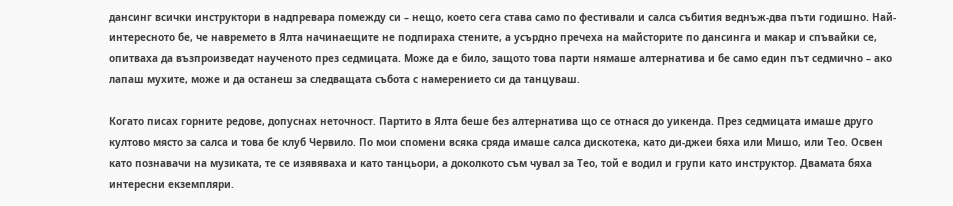дансинг всички инструктори в надпревара помежду си – нещо, което сега става само по фестивали и салса събития веднъж-два пъти годишно. Най-интересното бе, че навремето в Ялта начинаещите не подпираха стените, а усърдно пречеха на майсторите по дансинга и макар и спъвайки се, опитваха да възпроизведат наученото през седмицата. Може да е било, защото това парти нямаше алтернатива и бе само един път седмично – ако лапаш мухите, може и да останеш за следващата събота с намерението си да танцуваш.

Когато писах горните редове, допуснах неточност. Партито в Ялта беше без алтернатива що се отнася до уикенда. През седмицата имаше друго култово място за салса и това бе клуб Червило. По мои спомени всяка сряда имаше салса дискотека, като ди-джеи бяха или Мишо, или Тео. Освен като познавачи на музиката, те се изявяваха и като танцьори, а доколкото съм чувал за Тео, той е водил и групи като инструктор. Двамата бяха интересни екземпляри.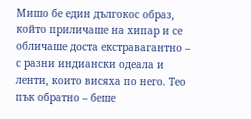Мишо бе един дългокос образ, който приличаше на хипар и се обличаше доста екстравагантно – с разни индиански одеала и ленти, които висяха по него. Тео пък обратно – беше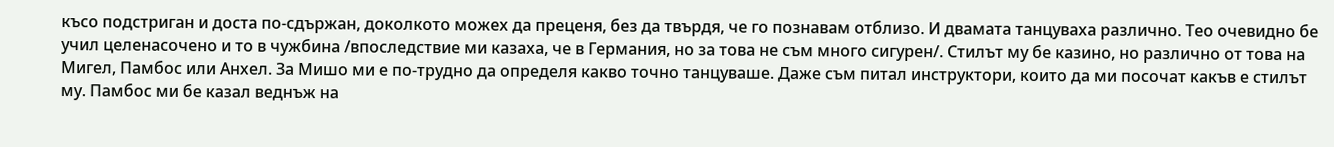късо подстриган и доста по-сдържан, доколкото можех да преценя, без да твърдя, че го познавам отблизо. И двамата танцуваха различно. Тео очевидно бе учил целенасочено и то в чужбина /впоследствие ми казаха, че в Германия, но за това не съм много сигурен/. Стилът му бе казино, но различно от това на Мигел, Памбос или Анхел. За Мишо ми е по-трудно да определя какво точно танцуваше. Даже съм питал инструктори, които да ми посочат какъв е стилът му. Памбос ми бе казал веднъж на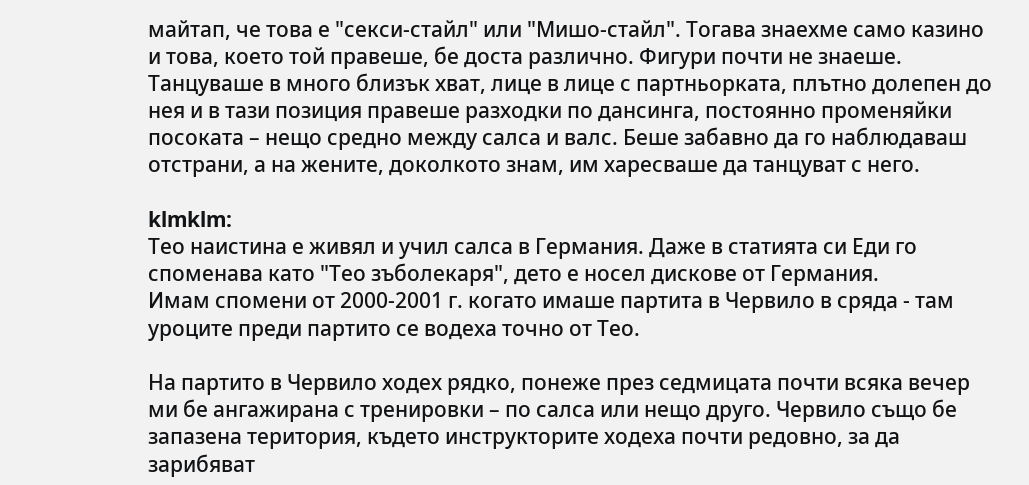майтап, че това е "секси-стайл" или "Мишо-стайл". Тогава знаехме само казино и това, което той правеше, бе доста различно. Фигури почти не знаеше. Танцуваше в много близък хват, лице в лице с партньорката, плътно долепен до нея и в тази позиция правеше разходки по дансинга, постоянно променяйки посоката – нещо средно между салса и валс. Беше забавно да го наблюдаваш отстрани, а на жените, доколкото знам, им харесваше да танцуват с него.

klmklm:
Тео наистина е живял и учил салса в Германия. Даже в статията си Еди го споменава като "Тео зъболекаря", дето е носел дискове от Германия.
Имам спомени от 2000-2001 г. когато имаше партита в Червило в сряда - там уроците преди партито се водеха точно от Тео.

На партито в Червило ходех рядко, понеже през седмицата почти всяка вечер ми бе ангажирана с тренировки – по салса или нещо друго. Червило също бе запазена територия, където инструкторите ходеха почти редовно, за да зарибяват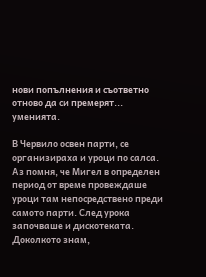нови попълнения и съответно отново да си премерят... уменията.

В Червило освен парти, се организираха и уроци по салса. Аз помня, че Мигел в определен период от време провеждаше уроци там непосредствено преди самото парти. След урока започваше и дискотеката. Доколкото знам,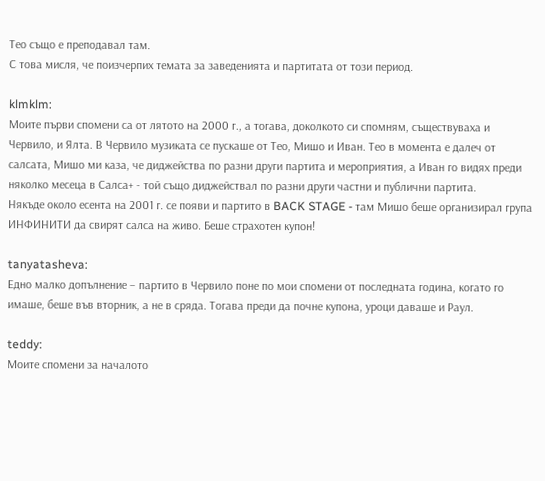Тео също е преподавал там.
С това мисля, че поизчерпих темата за заведенията и партитата от този период.

klmklm:
Моите първи спомени са от лятото на 2000 г., а тогава, доколкото си спомням, съществуваха и Червило, и Ялта. В Червило музиката се пускаше от Тео, Мишо и Иван. Тео в момента е далеч от салсата, Мишо ми каза, че диджейства по разни други партита и мероприятия, а Иван го видях преди няколко месеца в Салса+ - той също диджействал по разни други частни и публични партита.
Някъде около есента на 2001 г. се появи и партито в BACK STAGE - там Мишо беше организирал група ИНФИНИТИ да свирят салса на живо. Беше страхотен купон!

tanyatasheva:
Едно малко допълнение – партито в Червило поне по мои спомени от последната година, когато го имаше, беше във вторник, а не в сряда. Тогава преди да почне купона, уроци даваше и Раул.

teddy:
Моите спомени за началото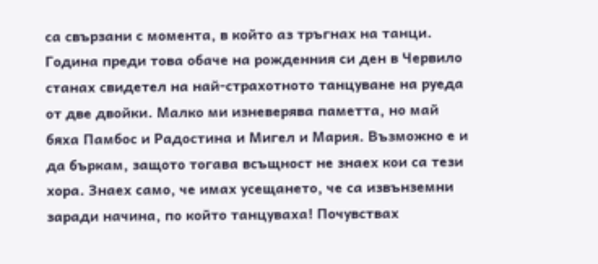са свързани с момента, в който аз тръгнах на танци. Година преди това обаче на рожденния си ден в Червило станах свидетел на най-страхотното танцуване на руеда от две двойки. Малко ми изневерява паметта, но май бяха Памбос и Радостина и Мигел и Мария. Възможно е и да бъркам, защото тогава всъщност не знаех кои са тези хора. Знаех само, че имах усещането, че са извънземни заради начина, по който танцуваха! Почувствах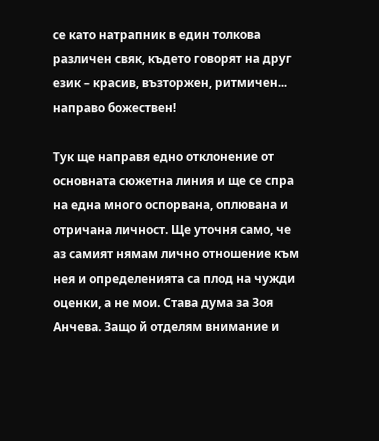се като натрапник в един толкова различен свяк, където говорят на друг език – красив, възторжен, ритмичен... направо божествен!

Тук ще направя едно отклонение от основната сюжетна линия и ще се спра на една много оспорвана, оплювана и отричана личност. Ще уточня само, че аз самият нямам лично отношение към нея и определенията са плод на чужди оценки, а не мои. Става дума за Зоя Анчева. Защо й отделям внимание и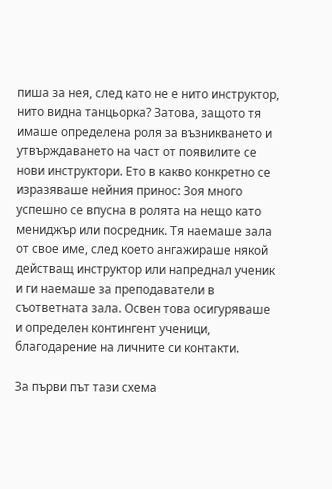пиша за нея, след като не е нито инструктор, нито видна танцьорка? Затова, защото тя имаше определена роля за възникването и утвърждаването на част от появилите се нови инструктори. Ето в какво конкретно се изразяваше нейния принос: Зоя много успешно се впусна в ролята на нещо като мениджър или посредник. Тя наемаше зала от свое име, след което ангажираше някой действащ инструктор или напреднал ученик и ги наемаше за преподаватели в съответната зала. Освен това осигуряваше и определен контингент ученици, благодарение на личните си контакти.

За първи път тази схема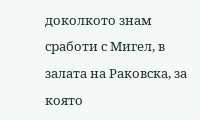доколкото знам сработи с Мигел, в залата на Раковска, за която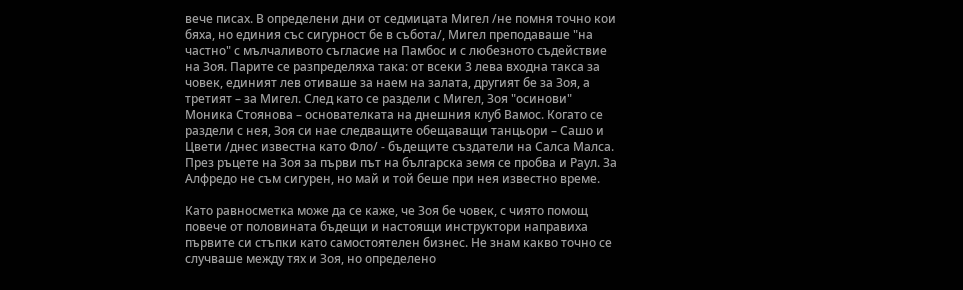вече писах. В определени дни от седмицата Мигел /не помня точно кои бяха, но единия със сигурност бе в събота/, Мигел преподаваше "на частно" с мълчаливото съгласие на Памбос и с любезното съдействие на Зоя. Парите се разпределяха така: от всеки 3 лева входна такса за човек, единият лев отиваше за наем на залата, другият бе за Зоя, а третият – за Мигел. След като се раздели с Мигел, Зоя "осинови" Моника Стоянова – основателката на днешния клуб Вамос. Когато се раздели с нея, Зоя си нае следващите обещаващи танцьори – Сашо и Цвети /днес известна като Фло/ - бъдещите създатели на Салса Малса. През ръцете на Зоя за първи път на българска земя се пробва и Раул. За Алфредо не съм сигурен, но май и той беше при нея известно време.

Като равносметка може да се каже, че Зоя бе човек, с чиято помощ повече от половината бъдещи и настоящи инструктори направиха първите си стъпки като самостоятелен бизнес. Не знам какво точно се случваше между тях и Зоя, но определено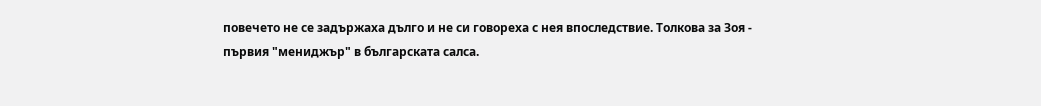повечето не се задържаха дълго и не си говореха с нея впоследствие. Толкова за Зоя - първия "мениджър" в българската салса.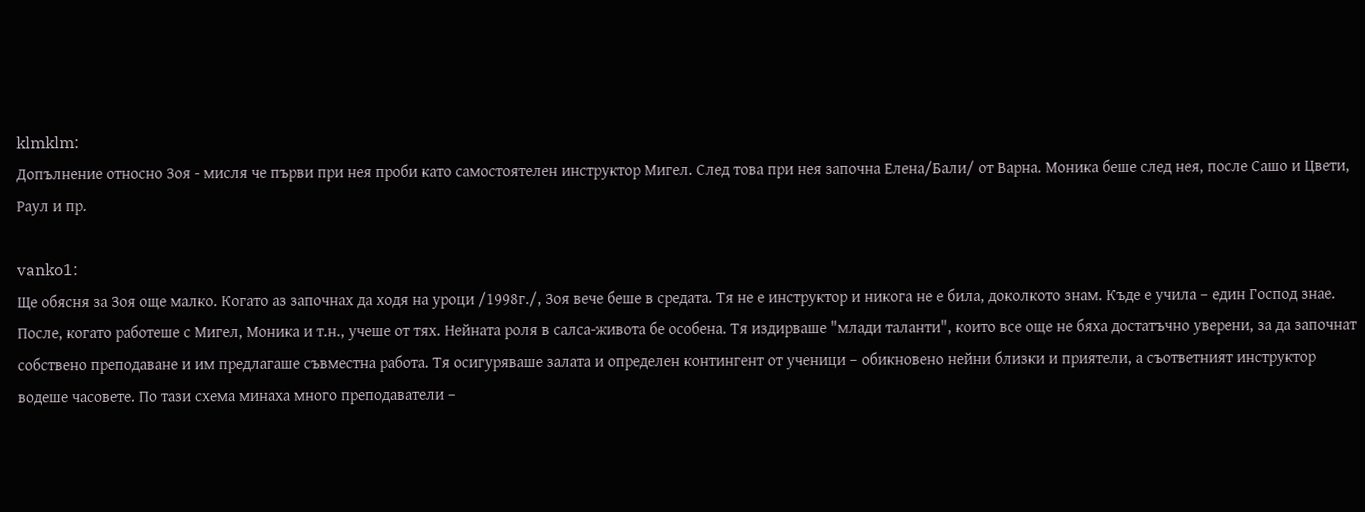klmklm:
Допълнение относно Зоя - мисля че първи при нея проби като самостоятелен инструктор Мигел. След това при нея започна Елена/Бали/ от Варна. Моника беше след нея, после Сашо и Цвети, Раул и пр.

vanko1:
Ще обясня за Зоя още малко. Когато аз започнах да ходя на уроци /1998г./, Зоя вече беше в средата. Тя не е инструктор и никога не е била, доколкото знам. Къде е учила – един Господ знае. После, когато работеше с Мигел, Моника и т.н., учеше от тях. Нейната роля в салса-живота бе особена. Тя издирваше "млади таланти", които все още не бяха достатъчно уверени, за да започнат собствено преподаване и им предлагаше съвместна работа. Тя осигуряваше залата и определен контингент от ученици – обикновено нейни близки и приятели, а съответният инструктор водеше часовете. По тази схема минаха много преподаватели –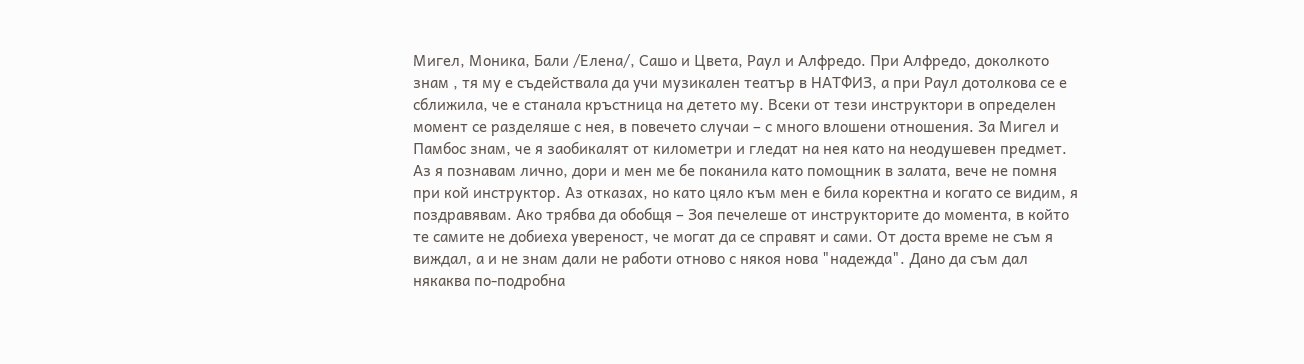Мигел, Моника, Бали /Елена/, Сашо и Цвета, Раул и Алфредо. При Алфредо, доколкото знам , тя му е съдействала да учи музикален театър в НАТФИЗ, а при Раул дотолкова се е сближила, че е станала кръстница на детето му. Всеки от тези инструктори в определен момент се разделяше с нея, в повечето случаи – с много влошени отношения. За Мигел и Памбос знам, че я заобикалят от километри и гледат на нея като на неодушевен предмет. Аз я познавам лично, дори и мен ме бе поканила като помощник в залата, вече не помня при кой инструктор. Аз отказах, но като цяло към мен е била коректна и когато се видим, я поздравявам. Ако трябва да обобщя – Зоя печелеше от инструкторите до момента, в който те самите не добиеха увереност, че могат да се справят и сами. От доста време не съм я виждал, а и не знам дали не работи отново с някоя нова "надежда". Дано да съм дал някаква по-подробна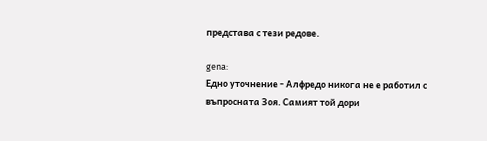представа с тези редове.

gena:
Едно уточнение - Алфредо никога не е работил с въпросната Зоя. Самият той дори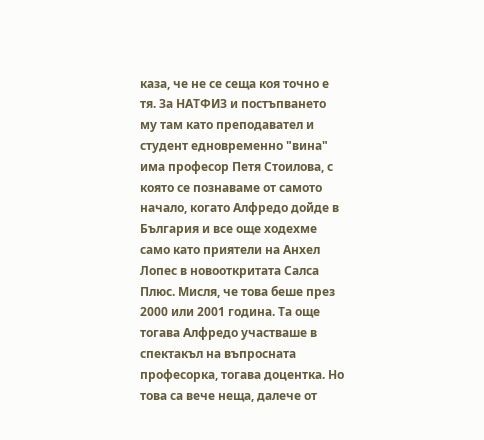каза, че не се сеща коя точно е тя. За НАТФИЗ и постъпването му там като преподавател и студент едновременно "вина" има професор Петя Стоилова, с която се познаваме от самото начало, когато Алфредо дойде в България и все още ходехме само като приятели на Анхел Лопес в новооткритата Салса Плюс. Мисля, че това беше през 2000 или 2001 година. Та още тогава Алфредо участваше в спектакъл на въпросната професорка, тогава доцентка. Но това са вече неща, далече от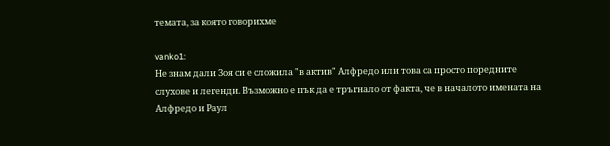темата, за която говорихме

vanko1:
Не знам дали Зоя си е сложила "в актив" Алфредо или това са просто поредните слухове и легенди. Възможно е пък да е тръгнало от факта, че в началото имената на Алфредо и Раул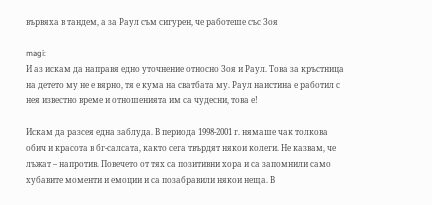вървяха в тандем, а за Раул съм сигурен, че работеше със Зоя

magi:
И аз искам да направя едно уточнение относно Зоя и Раул. Това за кръстница на детето му не е вярно, тя е кума на сватбата му. Раул наистина е работил с нея известно време и отношенията им са чудесни, това е!

Искам да разсея една заблуда. В периода 1998-2001 г. нямаше чак толкова обич и красота в бг-салсата, както сега твърдят някои колеги. Не казвам, че лъжат – напротив. Повечето от тях са позитивни хора и са запомнили само хубавите моменти и емоции и са позабравили някои неща. В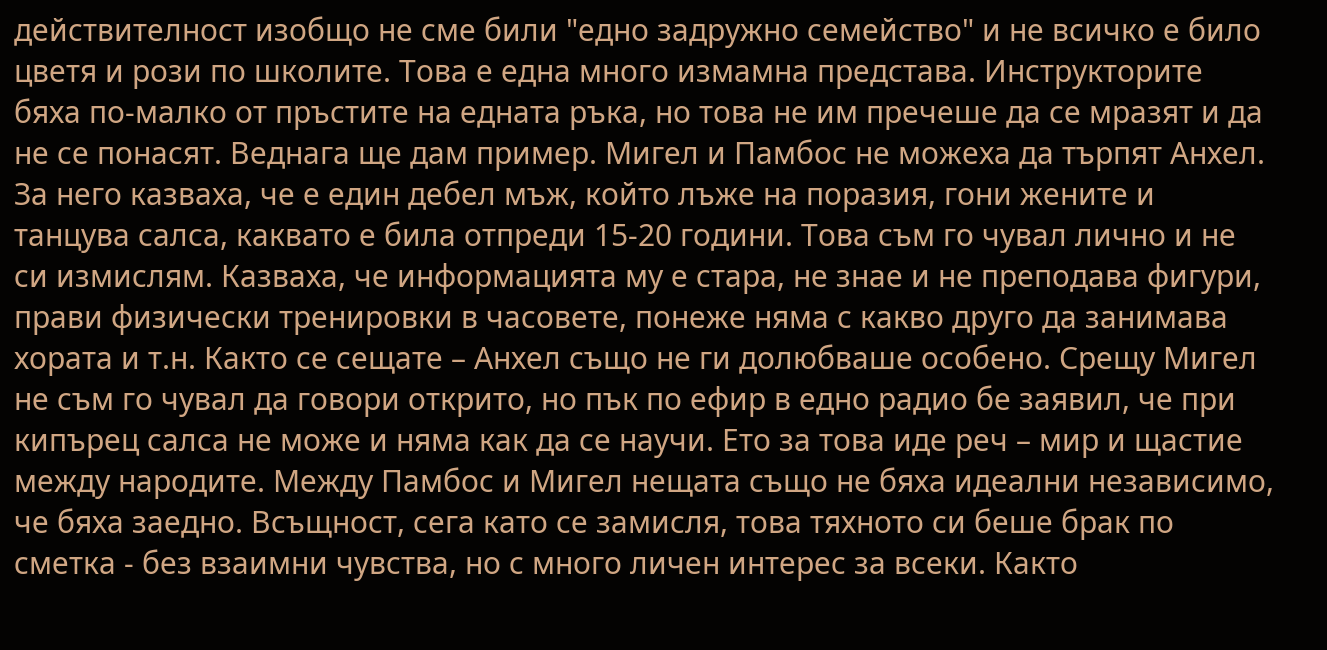действителност изобщо не сме били "едно задружно семейство" и не всичко е било цветя и рози по школите. Това е една много измамна представа. Инструкторите бяха по-малко от пръстите на едната ръка, но това не им пречеше да се мразят и да не се понасят. Веднага ще дам пример. Мигел и Памбос не можеха да търпят Анхел. За него казваха, че е един дебел мъж, който лъже на поразия, гони жените и танцува салса, каквато е била отпреди 15-20 години. Това съм го чувал лично и не си измислям. Казваха, че информацията му е стара, не знае и не преподава фигури, прави физически тренировки в часовете, понеже няма с какво друго да занимава хората и т.н. Както се сещате – Анхел също не ги долюбваше особено. Срещу Мигел не съм го чувал да говори открито, но пък по ефир в едно радио бе заявил, че при кипърец салса не може и няма как да се научи. Ето за това иде реч – мир и щастие между народите. Между Памбос и Мигел нещата също не бяха идеални независимо, че бяха заедно. Всъщност, сега като се замисля, това тяхното си беше брак по сметка - без взаимни чувства, но с много личен интерес за всеки. Както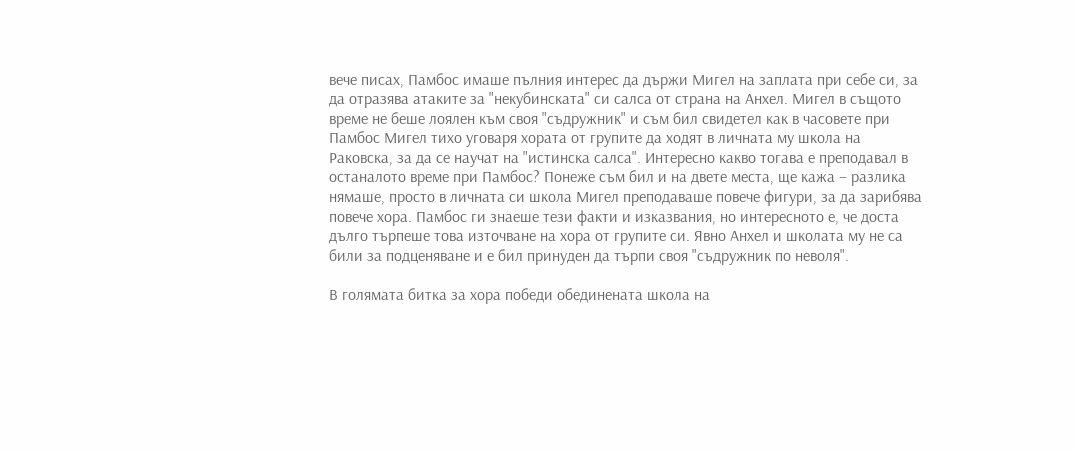вече писах, Памбос имаше пълния интерес да държи Мигел на заплата при себе си, за да отразява атаките за "некубинската" си салса от страна на Анхел. Мигел в същото време не беше лоялен към своя "съдружник" и съм бил свидетел как в часовете при Памбос Мигел тихо уговаря хората от групите да ходят в личната му школа на Раковска, за да се научат на "истинска салса". Интересно какво тогава е преподавал в останалото време при Памбос? Понеже съм бил и на двете места, ще кажа – разлика нямаше, просто в личната си школа Мигел преподаваше повече фигури, за да зарибява повече хора. Памбос ги знаеше тези факти и изказвания, но интересното е, че доста дълго търпеше това източване на хора от групите си. Явно Анхел и школата му не са били за подценяване и е бил принуден да търпи своя "съдружник по неволя".

В голямата битка за хора победи обединената школа на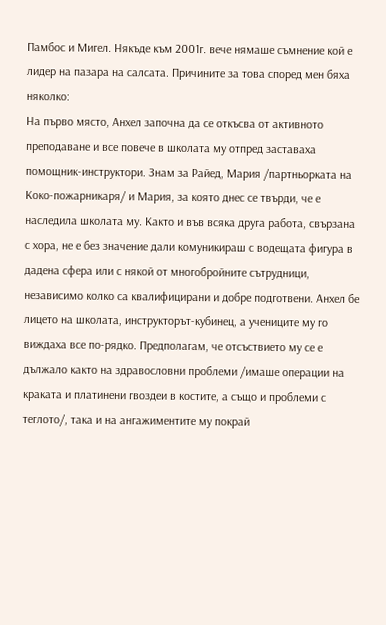Памбос и Мигел. Някъде към 2001г. вече нямаше съмнение кой е лидер на пазара на салсата. Причините за това според мен бяха няколко:
На първо място, Анхел започна да се откъсва от активното преподаване и все повече в школата му отпред заставаха помощник-инструктори. Знам за Райед, Мария /партньорката на Коко-пожарникаря/ и Мария, за която днес се твърди, че е наследила школата му. Както и във всяка друга работа, свързана с хора, не е без значение дали комуникираш с водещата фигура в дадена сфера или с някой от многобройните сътрудници, независимо колко са квалифицирани и добре подготвени. Анхел бе лицето на школата, инструкторът-кубинец, а учениците му го виждаха все по-рядко. Предполагам, че отсъствието му се е дължало както на здравословни проблеми /имаше операции на краката и платинени гвоздеи в костите, а също и проблеми с теглото/, така и на ангажиментите му покрай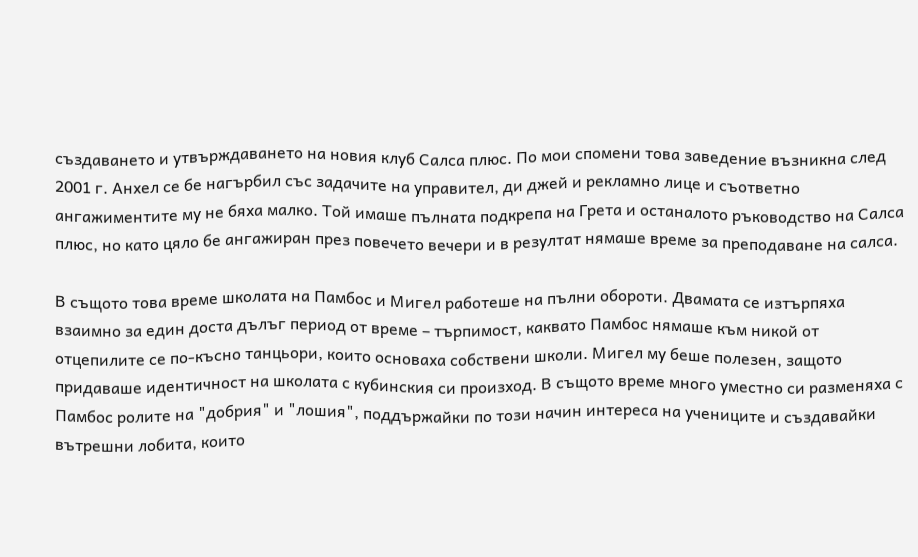създаването и утвърждаването на новия клуб Салса плюс. По мои спомени това заведение възникна след 2001 г. Анхел се бе нагърбил със задачите на управител, ди джей и рекламно лице и съответно ангажиментите му не бяха малко. Той имаше пълната подкрепа на Грета и останалото ръководство на Салса плюс, но като цяло бе ангажиран през повечето вечери и в резултат нямаше време за преподаване на салса.

В същото това време школата на Памбос и Мигел работеше на пълни обороти. Двамата се изтърпяха взаимно за един доста дълъг период от време – търпимост, каквато Памбос нямаше към никой от отцепилите се по-късно танцьори, които основаха собствени школи. Мигел му беше полезен, защото придаваше идентичност на школата с кубинския си произход. В същото време много уместно си разменяха с Памбос ролите на "добрия" и "лошия", поддържайки по този начин интереса на учениците и създавайки вътрешни лобита, които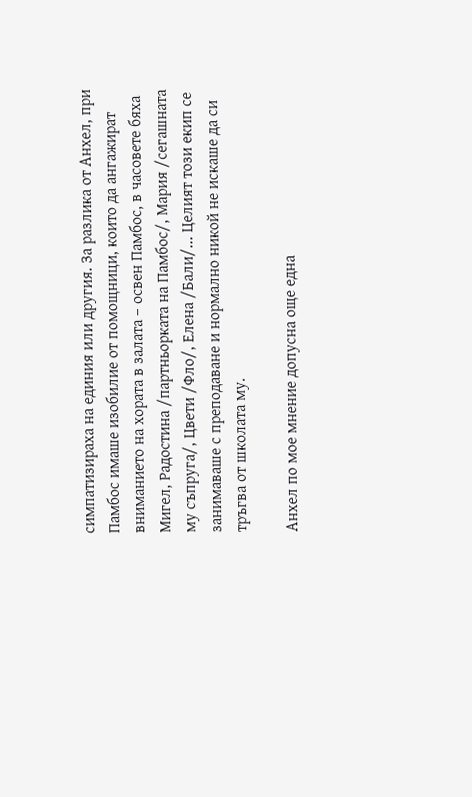симпатизираха на единия или другия. За разлика от Анхел, при Памбос имаше изобилие от помощници, които да ангажират вниманието на хората в залата – освен Памбос, в часовете бяха Мигел, Радостина /партньорката на Памбос/, Мария /сегашната му съпруга/, Цвети /Фло/, Елена /Бали/... Целият този екип се занимаваше с преподаване и нормално никой не искаше да си тръгва от школата му.

Анхел по мое мнение допусна още една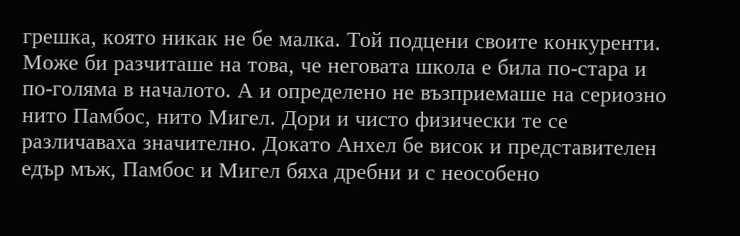грешка, която никак не бе малка. Той подцени своите конкуренти. Може би разчиташе на това, че неговата школа е била по-стара и по-голяма в началото. А и определено не възприемаше на сериозно нито Памбос, нито Мигел. Дори и чисто физически те се различаваха значително. Докато Анхел бе висок и представителен едър мъж, Памбос и Мигел бяха дребни и с неособено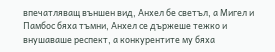впечатляващ външен вид, Анхел бе светъл, а Мигел и Памбос бяха тъмни, Анхел се държеше тежко и внушаваше респект, а конкурентите му бяха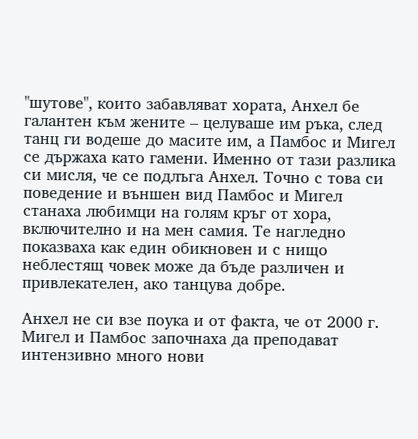"шутове", които забавляват хората, Анхел бе галантен към жените – целуваше им ръка, след танц ги водеше до масите им, а Памбос и Мигел се държаха като гамени. Именно от тази разлика си мисля, че се подлъга Анхел. Точно с това си поведение и външен вид Памбос и Мигел станаха любимци на голям кръг от хора, включително и на мен самия. Те нагледно показваха как един обикновен и с нищо неблестящ човек може да бъде различен и привлекателен, ако танцува добре.

Анхел не си взе поука и от факта, че от 2000 г. Мигел и Памбос започнаха да преподават интензивно много нови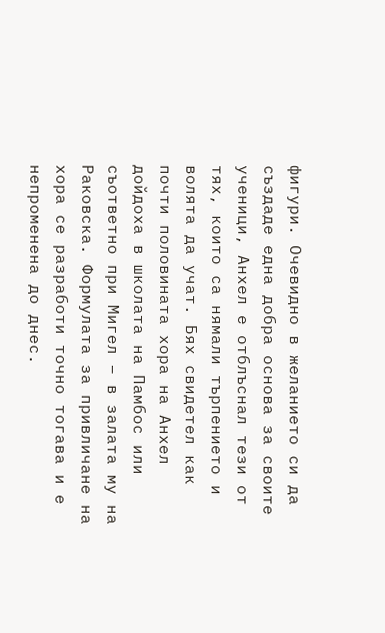фигури. Очевидно в желанието си да създаде една добра основа за своите ученици, Анхел е отблъснал тези от тях, които са нямали търпението и волята да учат. Бях свидетел как почти половината хора на Анхел дойдоха в школата на Памбос или съответно при Мигел – в залата му на Раковска. Формулата за привличане на хора се разработи точно тогава и е непроменена до днес.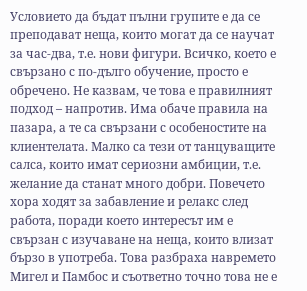Условието да бъдат пълни групите е да се преподават неща, които могат да се научат за час-два, т.е. нови фигури. Всичко, което е свързано с по-дълго обучение, просто е обречено. Не казвам, че това е правилният подход – напротив. Има обаче правила на пазара, а те са свързани с особеностите на клиентелата. Малко са тези от танцуващите салса, които имат сериозни амбиции, т.е. желание да станат много добри. Повечето хора ходят за забавление и релакс след работа, поради което интересът им е свързан с изучаване на неща, които влизат бързо в употреба. Това разбраха навремето Мигел и Памбос и съответно точно това не е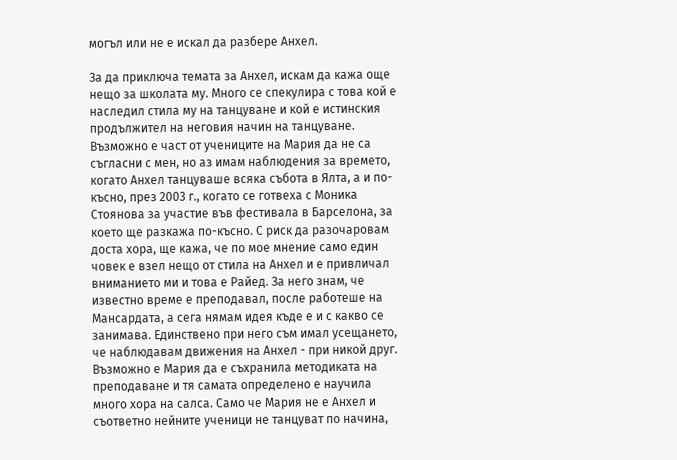могъл или не е искал да разбере Анхел.

За да приключа темата за Анхел, искам да кажа още нещо за школата му. Много се спекулира с това кой е наследил стила му на танцуване и кой е истинския продължител на неговия начин на танцуване. Възможно е част от учениците на Мария да не са съгласни с мен, но аз имам наблюдения за времето, когато Анхел танцуваше всяка събота в Ялта, а и по-късно, през 2003 г., когато се готвеха с Моника Стоянова за участие във фестивала в Барселона, за което ще разкажа по-късно. С риск да разочаровам доста хора, ще кажа, че по мое мнение само един човек е взел нещо от стила на Анхел и е привличал вниманието ми и това е Райед. За него знам, че известно време е преподавал, после работеше на Мансардата, а сега нямам идея къде е и с какво се занимава. Единствено при него съм имал усещането, че наблюдавам движения на Анхел - при никой друг. Възможно е Мария да е съхранила методиката на преподаване и тя самата определено е научила много хора на салса. Само че Мария не е Анхел и съответно нейните ученици не танцуват по начина,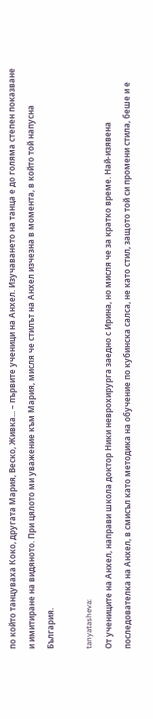по който танцуваха Коко, другата Мария, Веско, Живка... – първите ученици на Анхел. Изучаването на танца е до голяма степен показване и имитиране на видяното. При цялото ми уважение към Мария, мисля че стилът на Анхел изчезна в момента, в който той напусна България.

tanyatasheva:
От учениците на Анхел, направи школа доктор Ники неврохирурга заедно с Ирина, но мисля че за кратко време. Най-изявена последователка на Анхел, в смисъл като методика на обучение по кубинска салса, не като стил, защото той си промени стила, беше и е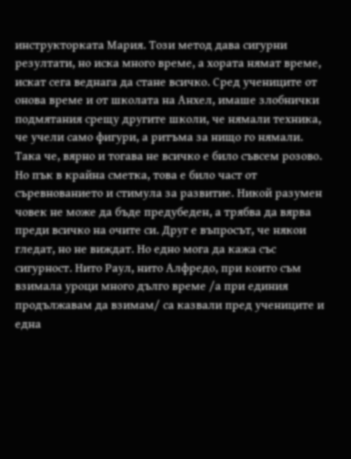инструкторката Мария. Този метод дава сигурни резултати, но иска много време, а хората нямат време, искат сега веднага да стане всичко. Сред учениците от онова време и от школата на Анхел, имаше злобнички подмятания срещу другите школи, че нямали техника, че учели само фигури, а ритъма за нищо го нямали. Така че, вярно и тогава не всичко е било съвсем розово. Но пък в крайна сметка, това е било част от съревнованието и стимула за развитие. Никой разумен човек не може да бъде предубеден, а трябва да вярва преди всичко на очите си. Друг е въпросът, че някои гледат, но не виждат. Но едно мога да кажа със сигурност. Нито Раул, нито Алфредо, при които съм взимала уроци много дълго време /а при единия продължавам да взимам/ са казвали пред учениците и една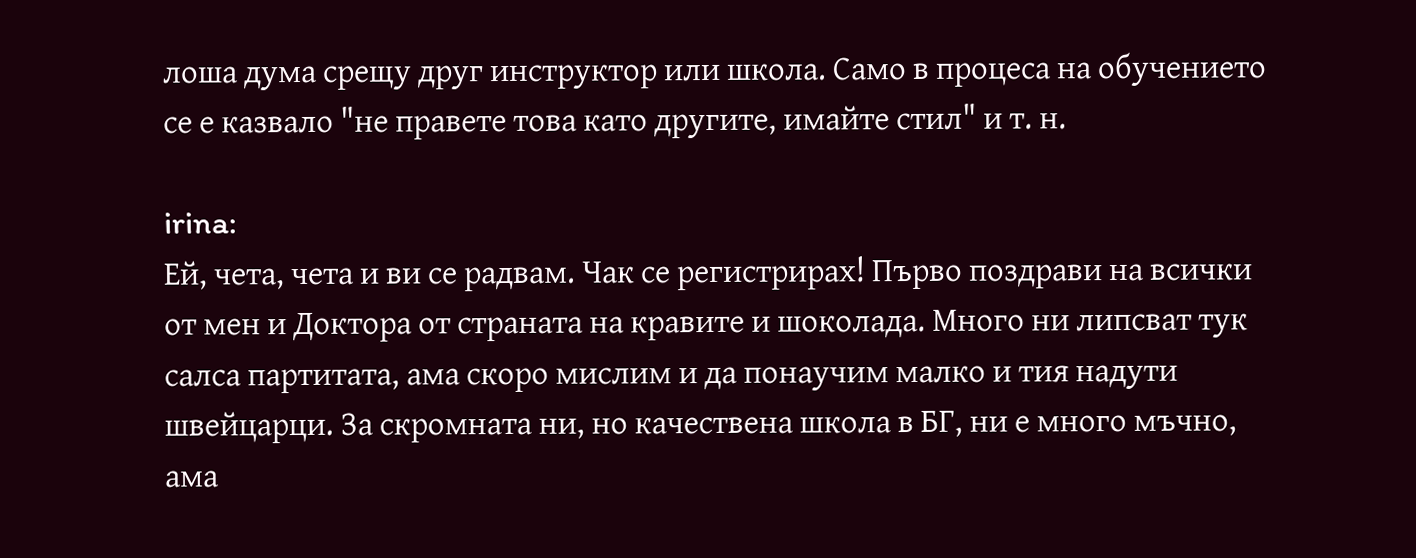лоша дума срещу друг инструктор или школа. Само в процеса на обучението се е казвало "не правете това като другите, имайте стил" и т. н.

irina:
Ей, чета, чета и ви се радвам. Чак се регистрирах! Първо поздрави на всички от мен и Доктора от страната на кравите и шоколада. Много ни липсват тук салса партитата, ама скоро мислим и да понаучим малко и тия надути швейцарци. За скромната ни, но качествена школа в БГ, ни е много мъчно, ама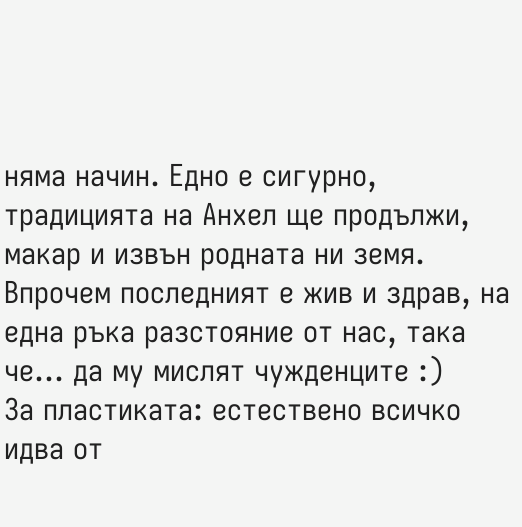няма начин. Едно е сигурно, традицията на Анхел ще продължи, макар и извън родната ни земя. Впрочем последният е жив и здрав, на една ръка разстояние от нас, така че... да му мислят чужденците :)
За пластиката: естествено всичко идва от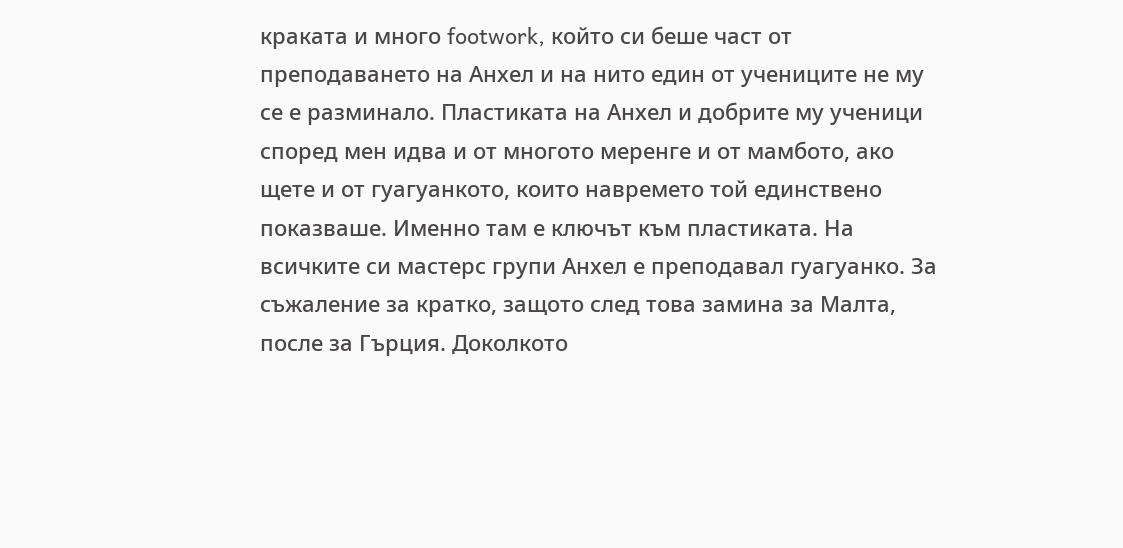краката и много footwork, който си беше част от преподаването на Анхел и на нито един от учениците не му се е разминало. Пластиката на Анхел и добрите му ученици според мен идва и от многото меренге и от мамбото, ако щете и от гуагуанкото, които навремето той единствено показваше. Именно там е ключът към пластиката. На всичките си мастерс групи Анхел е преподавал гуагуанко. За съжаление за кратко, защото след това замина за Малта, после за Гърция. Доколкото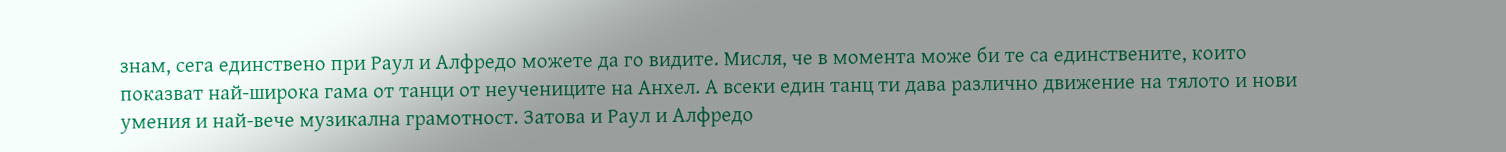знам, сега единствено при Раул и Алфредо можете да го видите. Мисля, че в момента може би те са единствените, които показват най-широка гама от танци от неучениците на Анхел. А всеки един танц ти дава различно движение на тялото и нови умения и най-вече музикална грамотност. Затова и Раул и Алфредо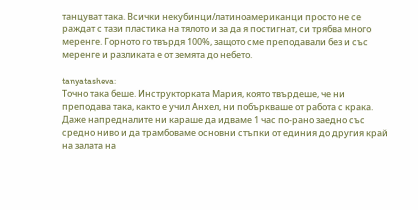танцуват така. Всички некубинци/латиноамериканци просто не се раждат с тази пластика на тялото и за да я постигнат, си трябва много меренге. Горното го твърдя 100%, защото сме преподавали без и със меренге и разликата е от земята до небето.

tanyatasheva:
Точно така беше. Инструкторката Мария, която твърдеше, че ни преподава така, както е учил Анхел, ни побъркваше от работа с крака. Даже напредналите ни караше да идваме 1 час по-рано заедно със средно ниво и да трамбоваме основни стъпки от единия до другия край на залата на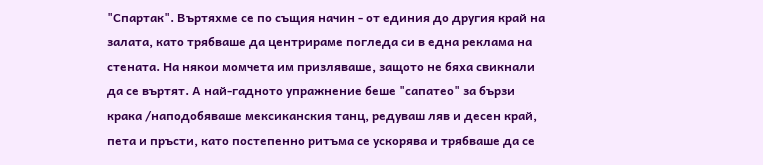"Спартак". Въртяхме се по същия начин - от единия до другия край на залата, като трябваше да центрираме погледа си в една реклама на стената. На някои момчета им призляваше, защото не бяха свикнали да се въртят. А най-гадното упражнение беше "сапатео" за бързи крака /наподобяваше мексиканския танц, редуваш ляв и десен край, пета и пръсти, като постепенно ритъма се ускорява и трябваше да се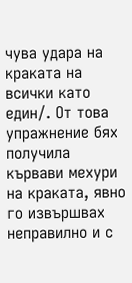чува удара на краката на всички като един/. От това упражнение бях получила кървави мехури на краката, явно го извършвах неправилно и с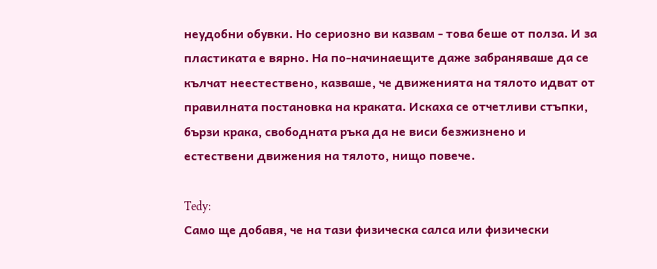неудобни обувки. Но сериозно ви казвам - това беше от полза. И за пластиката е вярно. На по-начинаещите даже забраняваше да се кълчат неестествено, казваше, че движенията на тялото идват от правилната постановка на краката. Искаха се отчетливи стъпки, бързи крака, свободната ръка да не виси безжизнено и естествени движения на тялото, нищо повече.

Tedy:
Само ще добавя, че на тази физическа салса или физически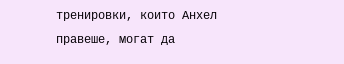тренировки, които Анхел правеше, могат да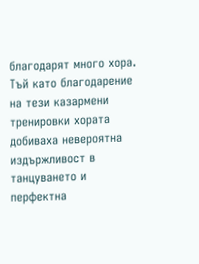благодарят много хора. Тъй като благодарение на тези казармени тренировки хората добиваха невероятна издържливост в танцуването и перфектна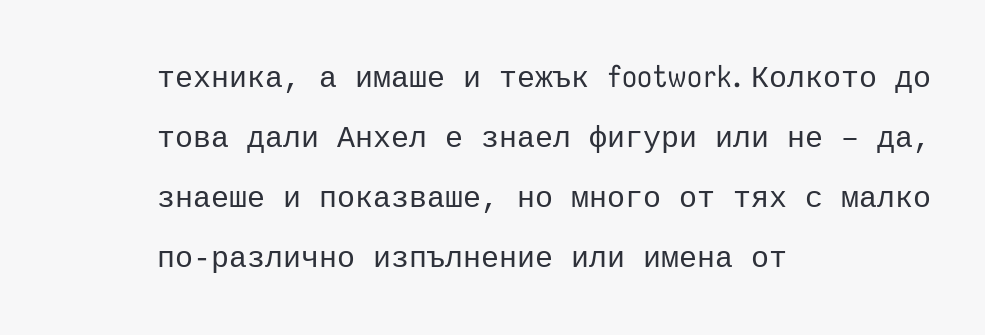техника, а имаше и тежък footwork. Колкото до това дали Анхел е знаел фигури или не – да, знаеше и показваше, но много от тях с малко по-различно изпълнение или имена от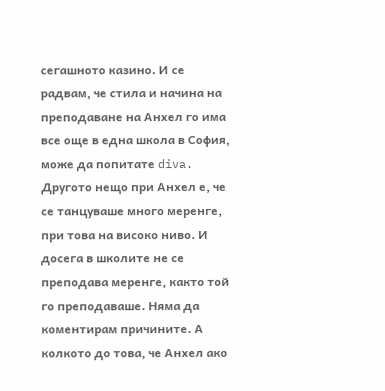сегашното казино. И се радвам, че стила и начина на преподаване на Анхел го има все още в една школа в София, може да попитате diva. Другото нещо при Анхел е, че се танцуваше много меренге, при това на високо ниво. И досега в школите не се преподава меренге, както той го преподаваше. Няма да коментирам причините. А колкото до това, че Анхел ако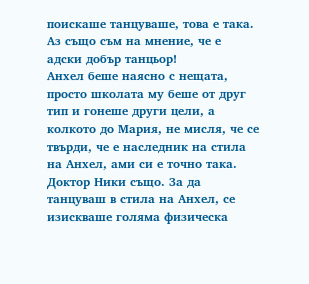поискаше танцуваше, това е така. Аз също съм на мнение, че е адски добър танцьор!
Анхел беше наясно с нещата, просто школата му беше от друг тип и гонеше други цели, а колкото до Мария, не мисля, че се твърди, че е наследник на стила на Анхел, ами си е точно така. Доктор Ники също. За да танцуваш в стила на Анхел, се изискваше голяма физическа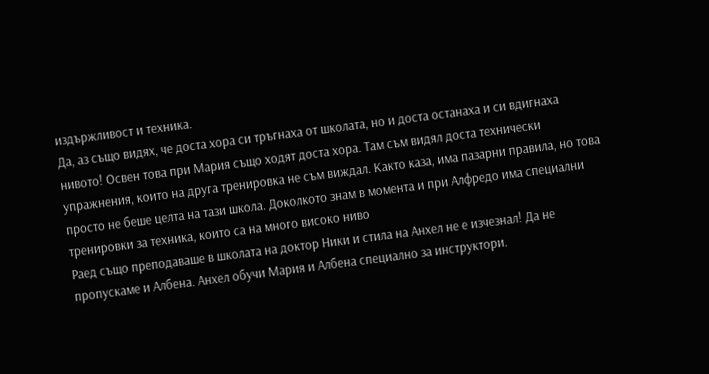издържливост и техника.
Да, аз също видях, че доста хора си тръгнаха от школата, но и доста останаха и си вдигнаха нивото! Освен това при Мария също ходят доста хора. Там съм видял доста технически упражнения, които на друга тренировка не съм виждал. Както каза, има пазарни правила, но това просто не беше целта на тази школа. Доколкото знам в момента и при Алфредо има специални тренировки за техника, които са на много високо ниво
Раед също преподаваше в школата на доктор Ники и стила на Анхел не е изчезнал! Да не пропускаме и Албена. Анхел обучи Мария и Албена специално за инструктори.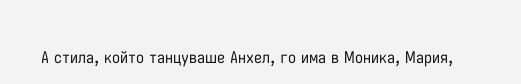А стила, който танцуваше Анхел, го има в Моника, Мария,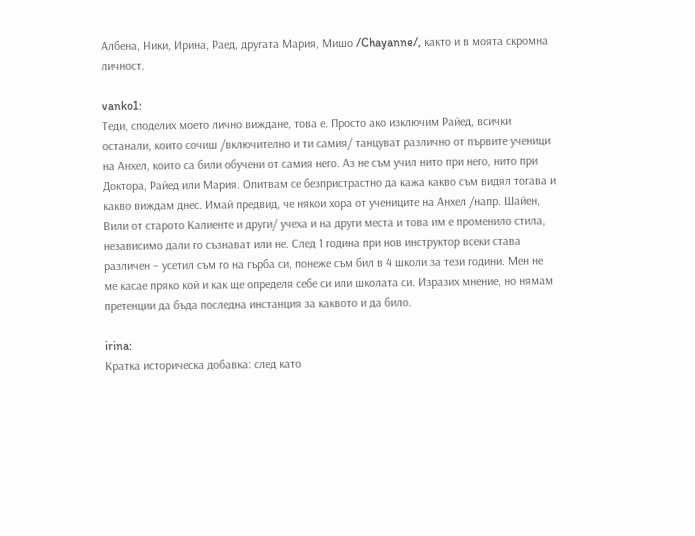Албена, Ники, Ирина, Раед, другата Мария, Мишо /Chayanne/, както и в моята скромна личност.

vanko1:
Теди, споделих моето лично виждане, това е. Просто ако изключим Райед, всички останали, които сочиш /включително и ти самия/ танцуват различно от първите ученици на Анхел, които са били обучени от самия него. Аз не съм учил нито при него, нито при Доктора, Райед или Мария. Опитвам се безпристрастно да кажа какво съм видял тогава и какво виждам днес. Имай предвид, че някои хора от учениците на Анхел /напр. Шайен, Вили от старото Калиенте и други/ учеха и на други места и това им е променило стила, независимо дали го съзнават или не. След 1 година при нов инструктор всеки става различен – усетил съм го на гърба си, понеже съм бил в 4 школи за тези години. Мен не ме касае пряко кой и как ще определя себе си или школата си. Изразих мнение, но нямам претенции да бъда последна инстанция за каквото и да било.

irina:
Кратка историческа добавка: след като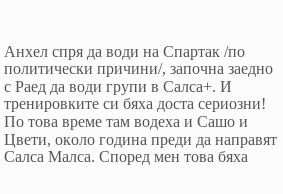Анхел спря да води на Спартак /по политически причини/, започна заедно с Раед да води групи в Салса+. И тренировките си бяха доста сериозни! По това време там водеха и Сашо и Цвети, около година преди да направят Салса Малса. Според мен това бяха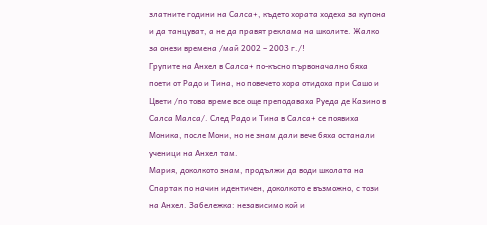златните години на Салса+, където хората ходеха за купона и да танцуват, а не да правят реклама на школите. Жалко за онези времена /май 2002 – 2003 г./!
Групите на Анхел в Салса+ по-късно първоначално бяха поети от Радо и Тина, но повечето хора отидоха при Сашо и Цвети /по това време все още преподаваха Руеда де Казино в Салса Малса/. След Радо и Тина в Салса+ се появиха Моника, после Мони, но не знам дали вече бяха останали ученици на Анхел там.
Мария, доколкото знам, продължи да води школата на Спартак по начин идентичен, доколкото е възможно, с този на Анхел. Забележка: независимо кой и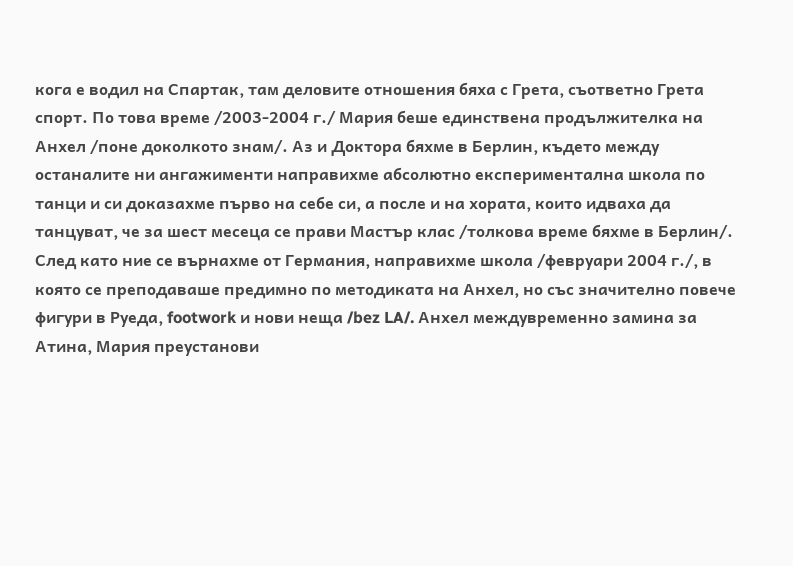кога е водил на Спартак, там деловите отношения бяха с Грета, съответно Грета спорт. По това време /2003-2004 г./ Мария беше единствена продължителка на Анхел /поне доколкото знам/. Аз и Доктора бяхме в Берлин, където между останалите ни ангажименти направихме абсолютно експериментална школа по танци и си доказахме първо на себе си, а после и на хората, които идваха да танцуват, че за шест месеца се прави Мастър клас /толкова време бяхме в Берлин/.
След като ние се върнахме от Германия, направихме школа /февруари 2004 г./, в която се преподаваше предимно по методиката на Анхел, но със значително повече фигури в Руеда, footwork и нови неща /bez LA/. Анхел междувременно замина за Атина, Мария преустанови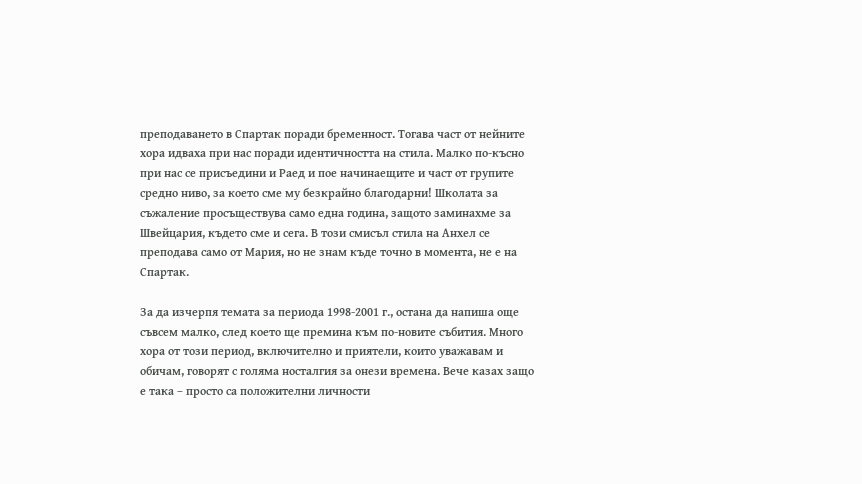преподаването в Спартак поради бременност. Тогава част от нейните хора идваха при нас поради идентичността на стила. Малко по-късно при нас се присъедини и Раед и пое начинаещите и част от групите средно ниво, за което сме му безкрайно благодарни! Школата за съжаление просъществува само една година, защото заминахме за Швейцария, където сме и сега. В този смисъл стила на Анхел се преподава само от Мария, но не знам къде точно в момента, не е на Спартак.

За да изчерпя темата за периода 1998-2001 г., остана да напиша още съвсем малко, след което ще премина към по-новите събития. Много хора от този период, включително и приятели, които уважавам и обичам, говорят с голяма носталгия за онези времена. Вече казах защо е така – просто са положителни личности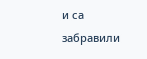и са забравили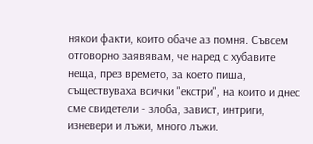някои факти, които обаче аз помня. Съвсем отговорно заявявам, че наред с хубавите неща, през времето, за което пиша, съществуваха всички "екстри", на които и днес сме свидетели - злоба, завист, интриги, изневери и лъжи, много лъжи.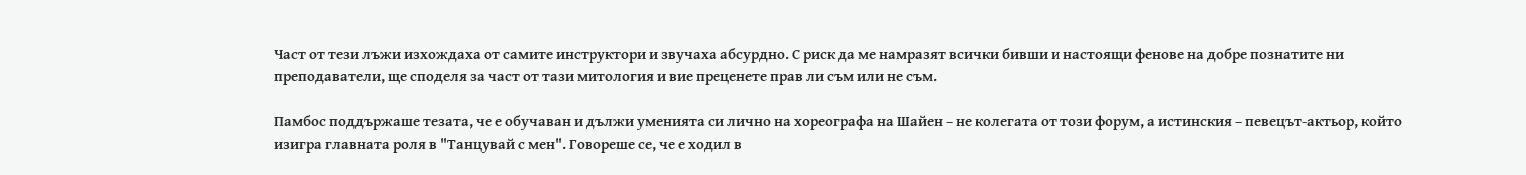Част от тези лъжи изхождаха от самите инструктори и звучаха абсурдно. С риск да ме намразят всички бивши и настоящи фенове на добре познатите ни преподаватели, ще споделя за част от тази митология и вие преценете прав ли съм или не съм.

Памбос поддържаше тезата, че е обучаван и дължи уменията си лично на хореографа на Шайен – не колегата от този форум, а истинския – певецът-актьор, който изигра главната роля в "Танцувай с мен". Говореше се, че е ходил в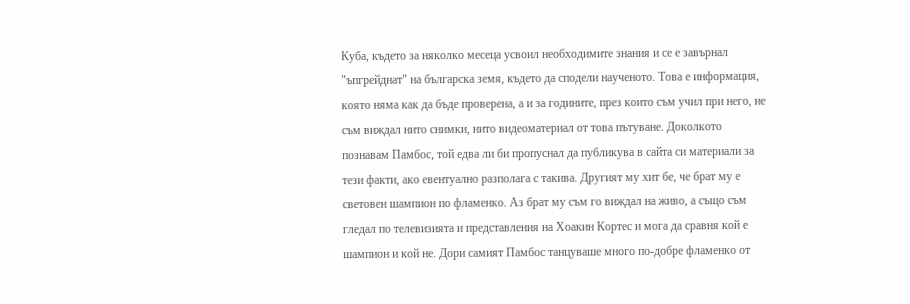Куба, където за няколко месеца усвоил необходимите знания и се е завърнал "ъпгрейднат" на българска земя, където да сподели наученото. Това е информация, която няма как да бъде проверена, а и за годините, през които съм учил при него, не съм виждал нито снимки, нито видеоматериал от това пътуване. Доколкото познавам Памбос, той едва ли би пропуснал да публикува в сайта си материали за тези факти, ако евентуално разполага с такива. Другият му хит бе, че брат му е световен шампион по фламенко. Аз брат му съм го виждал на живо, а също съм гледал по телевизията и представления на Хоакин Кортес и мога да сравня кой е шампион и кой не. Дори самият Памбос танцуваше много по-добре фламенко от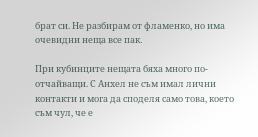брат си. Не разбирам от фламенко, но има очевидни неща все пак.

При кубинците нещата бяха много по-отчайващи. С Анхел не съм имал лични контакти и мога да споделя само това, което съм чул, че е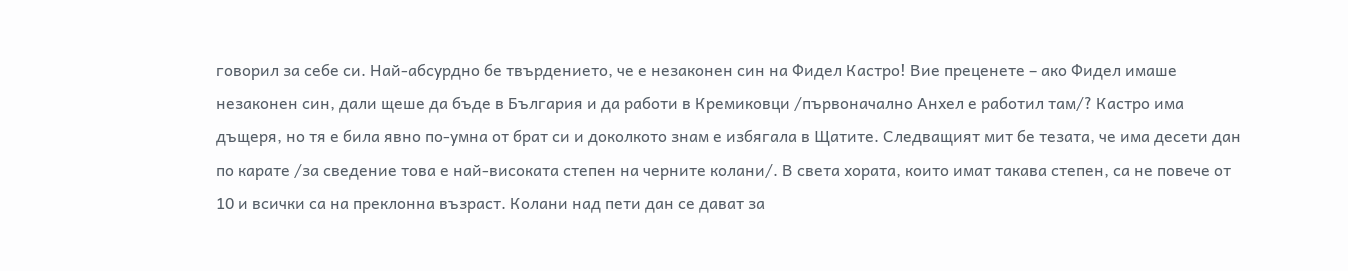говорил за себе си. Най-абсурдно бе твърдението, че е незаконен син на Фидел Кастро! Вие преценете – ако Фидел имаше незаконен син, дали щеше да бъде в България и да работи в Кремиковци /първоначално Анхел е работил там/? Кастро има дъщеря, но тя е била явно по-умна от брат си и доколкото знам е избягала в Щатите. Следващият мит бе тезата, че има десети дан по карате /за сведение това е най-високата степен на черните колани/. В света хората, които имат такава степен, са не повече от 10 и всички са на преклонна възраст. Колани над пети дан се дават за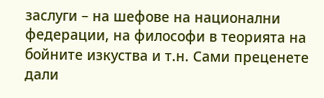заслуги – на шефове на национални федерации, на философи в теорията на бойните изкуства и т.н. Сами преценете дали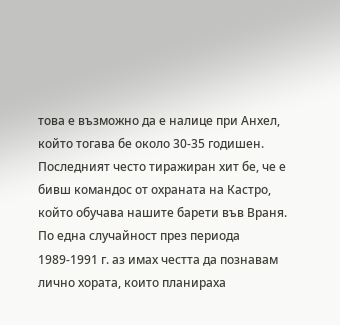това е възможно да е налице при Анхел, който тогава бе около 30-35 годишен. Последният често тиражиран хит бе, че е бивш командос от охраната на Кастро, който обучава нашите барети във Враня. По една случайност през периода 1989-1991 г. аз имах честта да познавам лично хората, които планираха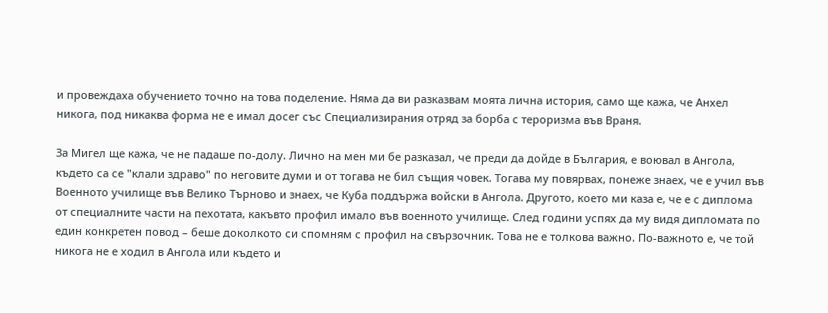и провеждаха обучението точно на това поделение. Няма да ви разказвам моята лична история, само ще кажа, че Анхел никога, под никаква форма не е имал досег със Специализирания отряд за борба с тероризма във Враня.

За Мигел ще кажа, че не падаше по-долу. Лично на мен ми бе разказал, че преди да дойде в България, е воювал в Ангола, където са се "клали здраво" по неговите думи и от тогава не бил същия човек. Тогава му повярвах, понеже знаех, че е учил във Военното училище във Велико Търново и знаех, че Куба поддържа войски в Ангола. Другото, което ми каза е, че е с диплома от специалните части на пехотата, какъвто профил имало във военното училище. След години успях да му видя дипломата по един конкретен повод – беше доколкото си спомням с профил на свързочник. Това не е толкова важно. По-важното е, че той никога не е ходил в Ангола или където и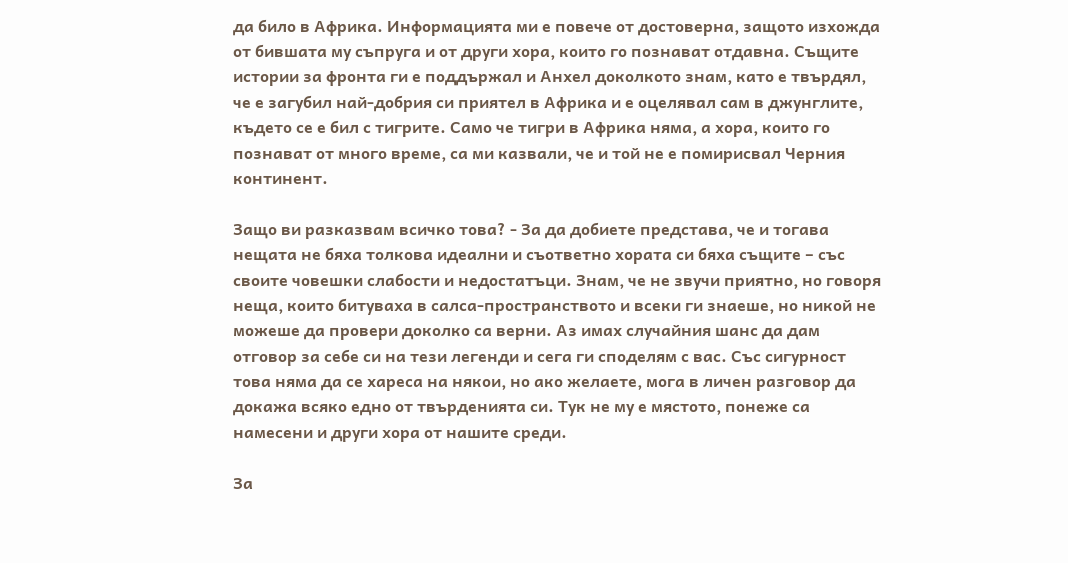да било в Африка. Информацията ми е повече от достоверна, защото изхожда от бившата му съпруга и от други хора, които го познават отдавна. Същите истории за фронта ги е поддържал и Анхел доколкото знам, като е твърдял, че е загубил най-добрия си приятел в Африка и е оцелявал сам в джунглите, където се е бил с тигрите. Само че тигри в Африка няма, а хора, които го познават от много време, са ми казвали, че и той не е помирисвал Черния континент.

Защо ви разказвам всичко това? - За да добиете представа, че и тогава нещата не бяха толкова идеални и съответно хората си бяха същите – със своите човешки слабости и недостатъци. Знам, че не звучи приятно, но говоря неща, които битуваха в салса-пространството и всеки ги знаеше, но никой не можеше да провери доколко са верни. Аз имах случайния шанс да дам отговор за себе си на тези легенди и сега ги споделям с вас. Със сигурност това няма да се хареса на някои, но ако желаете, мога в личен разговор да докажа всяко едно от твърденията си. Тук не му е мястото, понеже са намесени и други хора от нашите среди.

За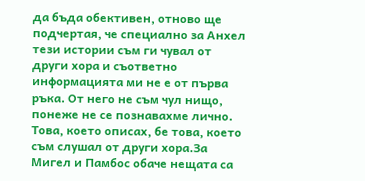да бъда обективен, отново ще подчертая, че специално за Анхел тези истории съм ги чувал от други хора и съответно информацията ми не е от първа ръка. От него не съм чул нищо, понеже не се познавахме лично. Това, което описах, бе това, което съм слушал от други хора.За Мигел и Памбос обаче нещата са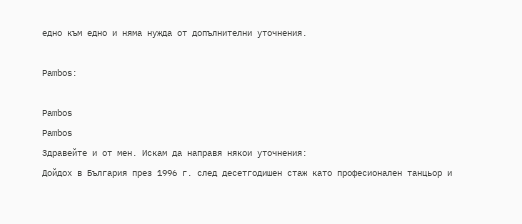едно към едно и няма нужда от допълнителни уточнения.

Pambos:

Pambos
Pambos
Здравейте и от мен. Искам да направя някои уточнения:
Дойдох в България през 1996 г. след десетгодишен стаж като професионален танцьор и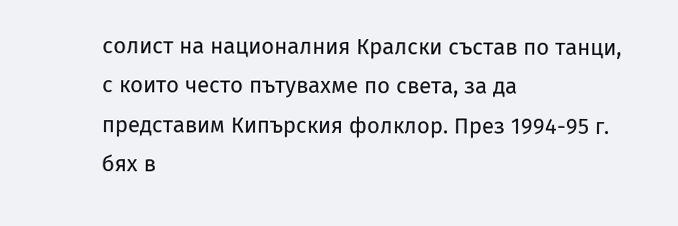солист на националния Кралски състав по танци, с които често пътувахме по света, за да представим Кипърския фолклор. През 1994-95 г. бях в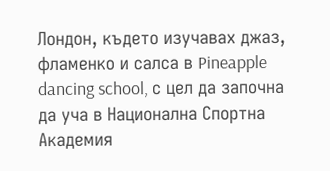Лондон, където изучавах джаз, фламенко и салса в Pineapple dancing school, с цел да започна да уча в Национална Спортна Академия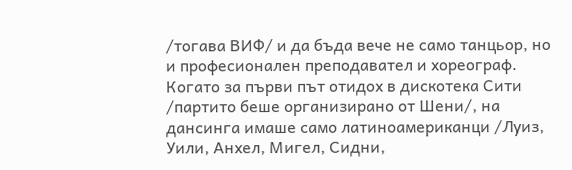/тогава ВИФ/ и да бъда вече не само танцьор, но и професионален преподавател и хореограф. Когато за първи път отидох в дискотека Сити /партито беше организирано от Шени/, на дансинга имаше само латиноамериканци /Луиз, Уили, Анхел, Мигел, Сидни,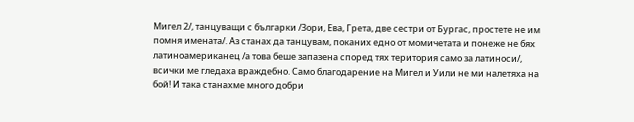Мигел 2/, танцуващи с българки /Зори, Ева, Грета, две сестри от Бургас, простете не им помня имената/. Аз станах да танцувам, поканих едно от момичетата и понеже не бях латиноамериканец /а това беше запазена според тях територия само за латиноси/, всички ме гледаха враждебно. Само благодарение на Мигел и Уили не ми налетяха на бой! И така станахме много добри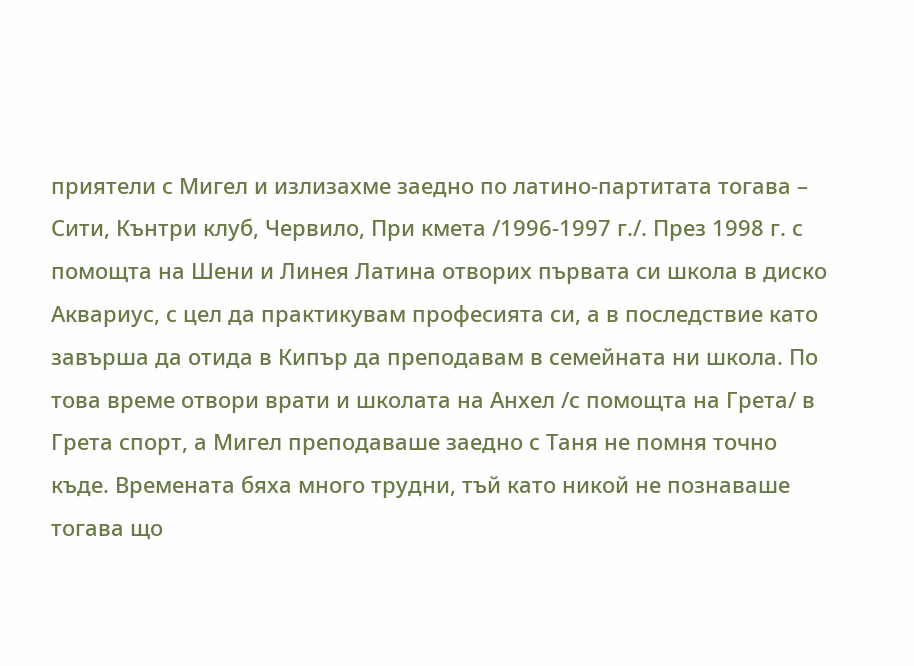приятели с Мигел и излизахме заедно по латино-партитата тогава – Сити, Кънтри клуб, Червило, При кмета /1996-1997 г./. През 1998 г. с помощта на Шени и Линея Латина отворих първата си школа в диско Аквариус, с цел да практикувам професията си, а в последствие като завърша да отида в Кипър да преподавам в семейната ни школа. По това време отвори врати и школата на Анхел /с помощта на Грета/ в Грета спорт, а Мигел преподаваше заедно с Таня не помня точно къде. Времената бяха много трудни, тъй като никой не познаваше тогава що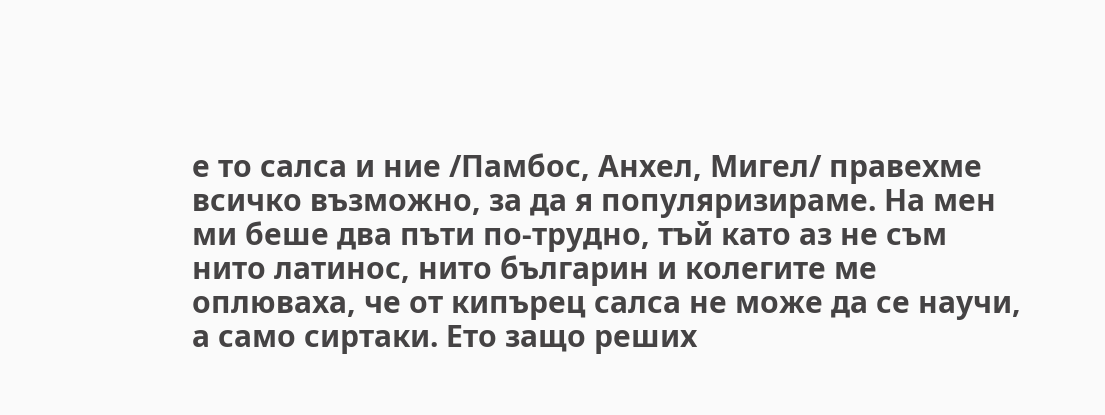е то салса и ние /Памбос, Анхел, Мигел/ правехме всичко възможно, за да я популяризираме. На мен ми беше два пъти по-трудно, тъй като аз не съм нито латинос, нито българин и колегите ме оплюваха, че от кипърец салса не може да се научи, а само сиртаки. Ето защо реших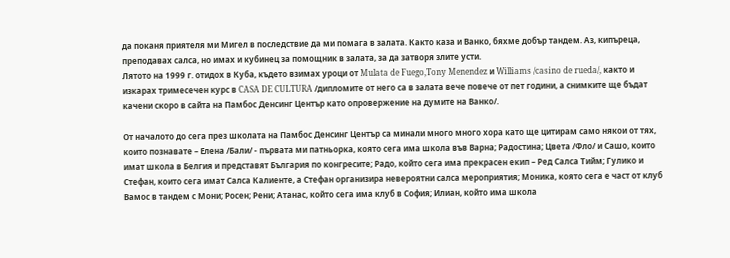да поканя приятеля ми Мигел в последствие да ми помага в залата. Както каза и Ванко, бяхме добър тандем. Аз, кипъреца, преподавах салса, но имах и кубинец за помощник в залата, за да затворя злите усти.
Лятото на 1999 г. отидох в Куба, където взимах уроци от Mulata de Fuego,Tony Menendez и Williams /casino de rueda/, както и изкарах тримесечен курс в CASA DE CULTURA /дипломите от него са в залата вече повече от пет години, а снимките ще бъдат качени скоро в сайта на Памбос Денсинг Център като опровержение на думите на Ванко/.

От началото до сега през школата на Памбос Денсинг Център са минали много много хора като ще цитирам само някои от тях, които познавате – Елена /Бали/ - първата ми патньорка, която сега има школа във Варна; Радостина; Цвета /Фло/ и Сашо, които имат школа в Белгия и представят България по конгресите; Радо, който сега има прекрасен екип – Ред Салса Тийм; Гулико и Стефан, които сега имат Салса Калиенте, а Стефан организира невероятни салса мероприятия; Моника, която сега е част от клуб Вамос в тандем с Мони; Росен; Рени; Атанас, който сега има клуб в София; Илиан, който има школа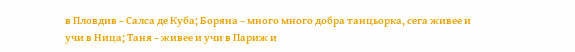в Пловдив – Салса де Куба; Боряна – много много добра танцьорка, сега живее и учи в Ница; Таня – живее и учи в Париж и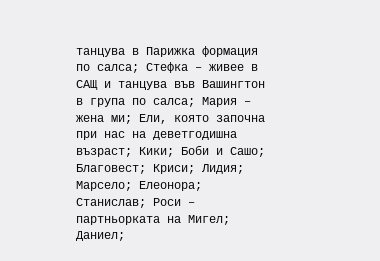танцува в Парижка формация по салса; Стефка – живее в САЩ и танцува във Вашингтон в група по салса; Мария – жена ми; Ели, която започна при нас на деветгодишна възраст; Кики; Боби и Сашо; Благовест; Криси; Лидия; Марсело; Елеонора; Станислав; Роси – партньорката на Мигел; Даниел;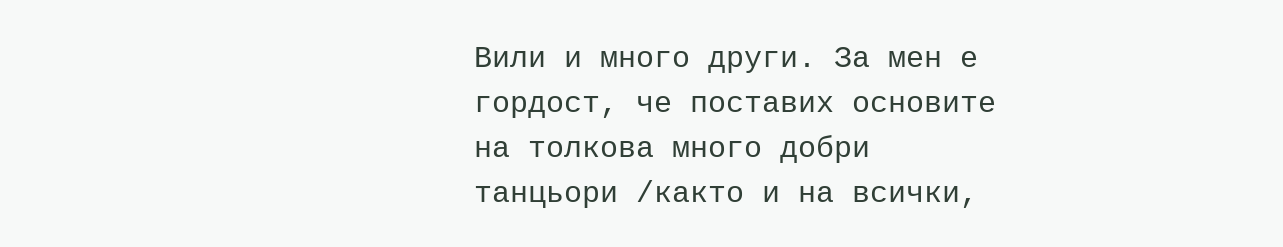Вили и много други. За мен е гордост, че поставих основите на толкова много добри танцьори /както и на всички,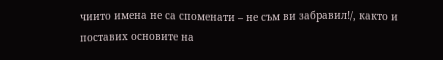чиито имена не са споменати – не съм ви забравил!/, както и поставих основите на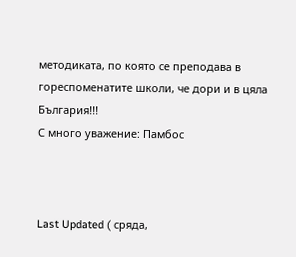методиката, по която се преподава в гореспоменатите школи, че дори и в цяла България!!!
С много уважение: Памбос



Last Updated ( сряда,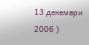13 декември 2006 )